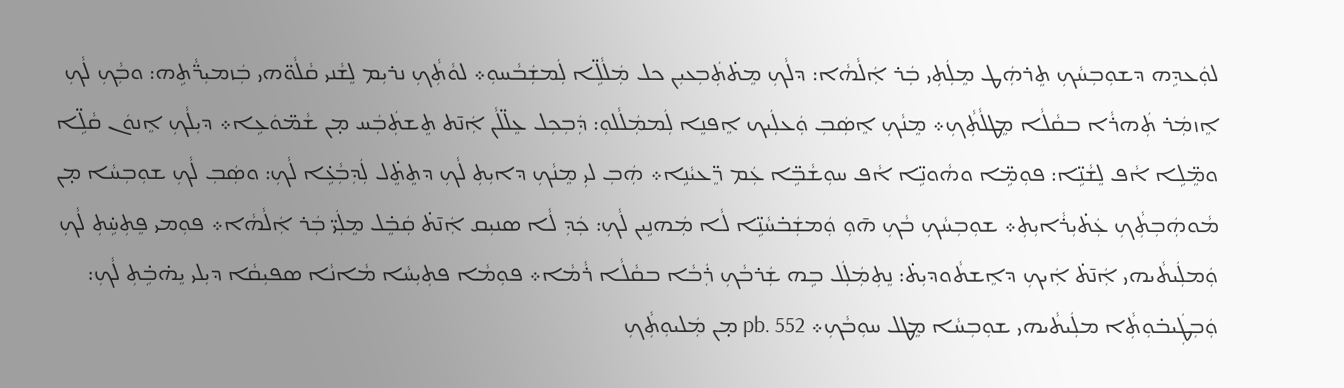ܠܘܲܥܕܹܗ ܕܫܘܼܒܼܚܵܟܼ ܬܸܪܗܲܛ ܡܸܠܲܬܼܝ ܒܲܪ ܐܲܠܵܗܵܐ: ܕܠܵܟܼ ܡܸܬ̇ܬܲܒܼܥܝܼܢ ܟܠ ܡܲܠܵܠܹ̈ܐ ܠܲܡܫܲܒܵܚܘܼ܀ ܠܘܵܬܼܵܟܼ ܢܪܝܼܡ ܠܸܫܵܢܝ ܩܵܠܵܘ̈ܗܝ ܒܲܙܡܝܼܖ̈ܵܬܹܗ: ܘܒܼܵܟܼ ܠܵܟܼ ܐܸܙܡܲܪ ܬܲܗܪܵܐ ܒܩܵܠܵܐ ܡܸܛܠܵܬܼܵܟܼ܀ ܡܸܢܵܟܼ ܐܸܣܲܒܼ ܘܲܥܠܲܝܟ ܐܸܦܢܸܐ ܠܲܡܡܲܠܵܠܘܼ: ܕܲܒܼܟܼܠ ܥܸܠ̈ܠܵܢ ܐܲܢ̄ܬ ܬܸܫܬܲܒܲܚ ܡ̣ܢ ܫܵܡ̈ܘܿܥܹܐ܀ ܕܝܼܠܵܟܼ ܐܸܢܘܿܢ ܩܵܠܹ̈ܐ ܘܡܸ̈ܠܹܐ ܐܵܦ ܠܸܫܵܢܹ̈ܐ: ܦܘܼܡܹ̈ܐ ܘܗܵܘܢܹ̈ܐ ܐܵܦ ܚܘܼܫܵܒܹ̈ܐ ܥܲܡ ܖܸ̈ܥܝܵܢܹܐ܀ ܗܲܒܼ ܠܝܼ ܡܸܢܵܟܼ ܕܐܝܼܬܼ ܠܵܟܼ ܕܬܸܬܸ̇ܠ ܠܲܕܼܒܼܵܥܹ̇ܐ ܠܵܟܼ: ܘܣܲܒܼ ܠܵܟܼ ܫܘܼܒܼܚܵܐ ܡ̣ܢ ܡܵܘܗܲܒܼܬܼܵܟܼ ܥܲܬ̇ܝܼܪܵܐܝܼܬܼ܀ ܫܘܼܒܼܚܵܟܼ ܒܵܟܼ ܗ̄ܘܼ ܘܲܡܫܲܒ̇ܚܵܢܹ̈ܐ ܠܵܐ ܡܲܗܢܹܝܢ ܠܵܟܼ: ܟܲܕܼ ܠܵܐ ܣܢܝܼܩ ܐܲܢ̄ܬ̇ ܩܲܒܸ̇ܠ ܡܸܠܲܝ̈ ܒܲܪ ܐܲܠܵܗܵܐ܀ ܦܘܼܡܝ ܦܸܬܼܚܹ̇ܬܼ ܠܵܟܼ ܘܲܡܠܲܝܬܵܝܗܝ ܐܲܢ̄ܬ̇ ܐܲܝܟܼ ܕܐܸܫܬܵܘܕܝܼܬ̇: ܢܸܬܼܡܲܠܲܠ ܒܹܗ ܫܲܪܒܵܟܼ ܪܲܒܵܐ ܒܩܵܠܵܐ ܪܵܡܵܐ܀ ܦܘܼܡܵܐ ܦܬܼܝܼܚܵܐ ܡܵܐܢܵܐ ܣܦܝܼܩܵܐ ܕܝܼܠܝ ܝܸܗ̇ܒܹ̇ܬܼ ܠܵܟܼ: ܘܲܒܼܛܲܝܒ̇ܘܼܬܼܵܐ ܡܠܲܝܬܵܝܗܝ ܫܘܼܒܼܚܵܐ ܡܸܛܠ ܚܘܼܒܵܟܼ܀ pb. 552 ܡ̣ܢ ܡܲܠܝܘܼܬܼܵܟܼ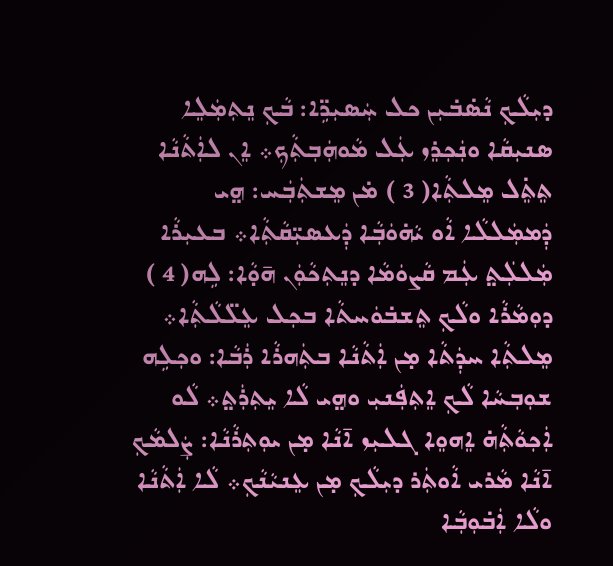ܕܝܼܠܵܟܼ ܢܵܣ̇ܒ̇ܝܼܢ ܟܠ ܚܲܣܝܼܖܹ̈ܐ: ܒܵܟܼ ܢܸܬܼܡܲܠܸܐ ܣܢܝܼܩܵܐ ܘܢܲܟܼܪܸܙ ܥܲܠ ܡܵܘܗܲܒܼܬܼܵܟܼ܀ ܐܸܢ ܠܐܲܬܵܢܵܐ ܬܸܬܸ̇ܠ ܡܸܠܬܼܵܐ( 3 ) ܡ̇ܢ ܡܸܫܬܲܒܲܚ: ܗ̤ܝ ܕܲܡܡܲܠܠܵܐ ܐܵܘ ܝܵܗ̇ܘܿܒܼܵܐ ܕܲܥܣܝܼ̈ܩܵܬܼܵܐ܀ ܒܥܝܼܪܵܐ ܡܲܠܠܲܬ̤ ܥܲܡ ܩܵܨܘܿܡܵܐ ܕܢܸܬܼܟܵܘܲܢ ܗ̄ܘ̣ܵܐ: ܠܹܗ( 4 ) ܕܘܼܡܵܪܵܐ ܘܠܵܟܼ ܬܸܫܒ̇ܘܿܚܬܵܐ ܒܟܼܠ ܥܸܠ̈ܠܵܬܼܵܐ܀ ܡܸܠܬܼܵܐ ܚܕܲܬܵܐ ܡ̣ܢ ܐܲܬܵܢܵܐ ܒܬܲܗܪܵܐ ܪܲܒܵܐ: ܘܟܼܠܹܗ ܫܘܼܒܼܚܵܐ ܠܵܟܼ ܐܸܬܼܦܲܢܝܼ ܘܗ̤ܝ ܠܵܐ ܝܸܬܼܪܲܬ̤܀ ܠܵܘ ܐܲܟܼܘܵܬܼܵܗ̇ ܐܸܗܘܸܐ ܓܠܝܼܙ ܐ̄ܢܵܐ ܡ̣ܢ ܝܘܼܬܼܪܵܢܵܐ: ܨܲܠܡܵܟܼ ܐ̄ܢܵܐ ܡܵܪܝ ܐܵܘܬܲܪ ܕܝܼܠܵܟܼ ܡ̣ܢ ܥܸܢܝܵܢܵܟܼ܀ ܠܵܐ ܐܲܬܵܢܵܐ ܘܠܵܐ ܐܲܒ̇ܘܼܒܼܵܐ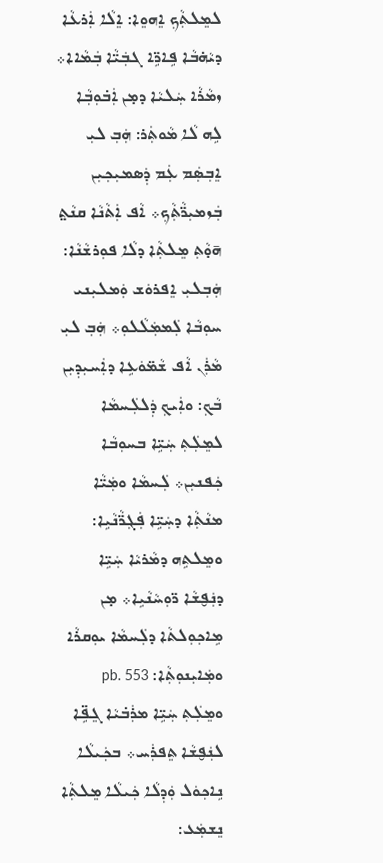ܠܡܸܠܬܼܵܟܼ ܐܸܗܘܸܐ: ܐܸܠܵܐ ܐܲܪܥܵܐ ܕܝܵܗ̇ܒܵܐ ܦܹܐܖܹ̈ܐ ܓܒܲܝ̈ܵܐ ܒܲܡܵܐܐ܀ ܙܡܵܪܵܐ ܚܲܠܝܵܐ ܕܡ̣ܢ ܐܲܒ̇ܘܼܒܼܵܐ ܠܹܗ ܠܵܐ ܡܵܘܬܲܪ: ܗܲܒܼ ܠܝܼ ܐܸܒܼܣܲܡ ܥܲܡ ܕܲܣܡܝܼܟܼܝܼܢ ܒܲܙܡܝܼܖ̈ܵܬܼܵܟܼ܀ ܐܵܦ ܐܲܬܵܢܵܐ ܩܢܵܬ̤ ܗ̄ܘ̣ܵܬܼ ܡܸܠܬܼܵܐ ܕܠܵܐ ܦܘܼܪܫܵܢܵܐ: ܗܲܒܼܠܝܼ ܐܸܦܪܘܿܫ ܘܲܡܠܝܼܢܝ ܚܘܼܒܵܐ ܠܲܡܡܲܠܵܠܘܼ܀ ܗܲܒܼ ܠܝܼ ܡܵܪܲܢ ܐܵܦ ܫܵܡ̈ܘܿܥܹܐ ܕܐܲܚܝܼܕܼܝܼܢ ܒܵܟܼ: ܘܐܲܝܟܼ ܕܲܠܠܲܚܡܵܐ ܠܡܸܠܲܬܼ ܚܲܝܹ̈ܐ ܒܚܘܼܒܵܐ ܟܲܦܢܝܼܢ܀ ܠܲܚܡܵܐ ܘܡܲܝ̈ܵܐ ܡܢܵܬܼܵܐ ܕܚܲܝܹ̈ܐ ܦܲܓܼܖ̈ܵܢܵܝܹܐ: ܘܡܸܠܬܹܗ ܕܡܵܪܝܵܐ ܚܲܝܹ̈ܐ ܕܢܲܦ̮ܫܵܐ ܖ̈ܘܼܚܵܢܵܝܹܐ܀ ܡ̣ܢ ܡܹܐܟܼܘܼܠܬܵܐ ܕܠܲܚܡܵܐ ܝܘܼܩܪܵܐ ܘܡܲܐܝܼܢܘܼܬܼܵܐ: pb. 553 ܘܡܸܠܲܬܼ ܚܲܝܹ̈ܐ ܡܪܲܒ̇ܝܵܐ ܓܸܦܹ̈ܐ ܠܢܲܦ̮ܫܵܐ ܬܸܦܪܲܚ܀ ܒܟܲܝܠܵܐ ܢܹܐܟܼܘܿܠ ܘܲܕܼܠܵܐ ܟܲܝܠܵܐ ܡܸܠܬܼܵܐ ܢܸܫܡܲܥ: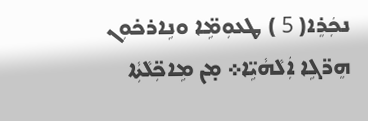ܢܟܲܪܸܐ( 5 ) ܛܥܘܼܡܹ̈ܐ ܘܢܹܐܪܟ̇ܘܼܢ ܗܸܖ̈ܓܹܐ ܐܲܠܵܗܵܝܹ̈ܐ܀ ܡ̣ܢ ܡܹܐܟܼ̈ܠܵܬܼܵܐ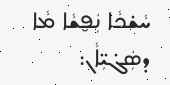ܚܵܫ̇ܟܵܐ ܢܲܦ̮ܫܵܐ ܡܵܐ ܕܣܲܓ̇ܝܼ̈ܐܵܢ: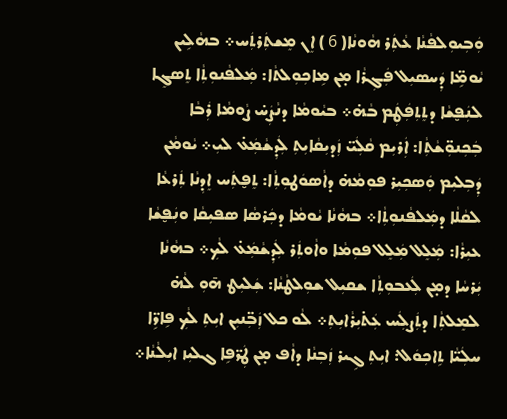ܘܲܒܼܝܘܼܠܦܵܢܵܐ ܥܵܬܲܪ ܗܵܘܢܵܐ( 6 ) ܐܸܢ ܡܸܫܬܲܪܬܲܚ܀ ܒܗܵܠܹܝܢ ܝܵܘܡܹ̈ܐ ܕܲܚܣܝܼܠ ܦܲܓܼܪܵܐ ܡ̣ܢ ܡܹܐܟܼܘܼܠܬܵܐ: ܡܲܠܦܵܢܘܼܬܼܵܐ ܬܸܣܓܸܐ ܠܢܲܦ̮ܫܵܐ ܕܬܸܬܼܦܲܛܲܡ ܒܵܗ̇܀ ܒܝܵܘܡܵܐ ܕܢܵܨܲܚ̇ ܨܵܘܡܵܐ ܪܲܒܵܐ ܒܲܟܼܢܘܼ̈ܫܵܬܼܵܐ: ܐܲܪܝܼܡ ܩܵܠܲܝ̈ ܙܲܕܝܼܩܵܐܝܼܬܼ ܠܲܕܼܫܵܡܲܥ̇ ܠܝܼ܀ ܝܵܘܡܵܢ ܕܲܒܼܠܝܼܡ ܘܲܣܟܼܝܼܪ ܦܘܼܡܵܗ̇ ܕܐܵܣܘܿܛܘܼܬܼܵܐ: ܬܸܦ̮ܬܲܚ ܐܸܕܼܢܵܐ ܬܲܪܥܵܐ ܠܩܵܠܵܐ ܕܡܲܠܦܵܢܘܼܬܼܵܐ܀ ܒܗܵܢܵܐ ܝܵܘܡܵܐ ܕܟܲܪܣܵܐ ܣܦܝܼܩܵܐ ܘܢܲܦ̮ܫܵܐ ܥܝܼܪܵܐ: ܡܲܠܸܠ ܡܲܠܸܠ ܦܘܼܡܵܐ ܘܐܵܘܬܲܪ ܠܲܕܼܫܵܡܲܥ̇ ܠܵܟܼ܀ ܒܗܵܢܵܐ ܝܲܪܚܵܐ ܕܡ̣ܢ ܠܲܥܒܘܼܬܼܵܐ ܫܩܝܼܠ ܫܘܼܠܛܵܢܵܐ: ܫܲܠܝܼܛ ܗ̄ܘܼ ܠܵܗ̇ ܠܡܸܠܬܼܵܐ ܕܬܲܨܠܲܚ ܥܲܬ̇ܝܼܪܵܐܝܼܬܼ܀ ܠܵܘ ܟܠ ܙܲܒܼ̈ܢܝܼܢ ܐܝܼܬܼ ܠܵܟܼ ܦܹܐܖܹ̈ܐ ܚܠܲܝ̈ܵܐ ܬܹܐܟܼܘܿܠ: ܐܝܼܬܼ ܓܹܝܪ ܙܲܒܼܢܵܐ ܕܐܵܦ ܡ̣ܢ ܛܲܖ̈ܦܹܐ ܓܠܝܼܙ ܐܝܼܠܵܢܵܐ܀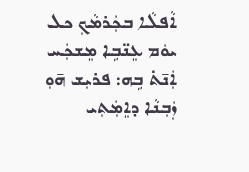ܐܵܦܠܵܐ ܒܟܲܪܡܵܟܼ ܟܠ ܝܘܿܡ ܥܸܢ̈ܒܹܐ ܡܸܫܟܲܚ ܐܲܢ̄ܬ̇ ܒܹܗ: ܦܪܝܼܫ ܗ̄ܘܼ ܙܲܒܼܢܵܐ ܕܐܸܡܲܬܼܝ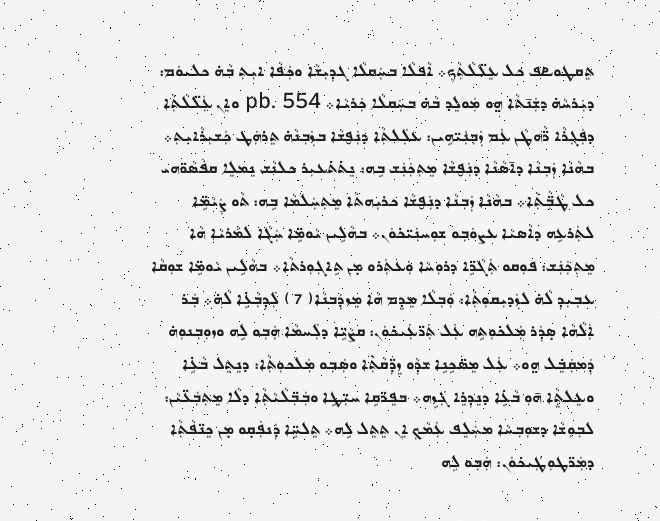ܬܸܩܛܘܧܦ ܟܠ ܥܸܠ̈ܠܵܬܼܵܟܼ܀ ܐܵܦܠܵܐ ܒܚܲܩܠܵܐ ܓܕܼܝܼܫܵܐ ܘܟܲܦܵܐ ܐܝܼܬܼ ܒܵܗ̇ ܟܠܝܘܿܡ: ܕܝܲܪܚܵܗ̇ ܕܫܲܢ̄ܬܵܐ ܗ̤ܘ ܡܲܘܠܸܕ ܒܵܗ̇ ܒܚܲܩܠܵܐ ܟܲܪܝܵܐ܀ pb. 554 ܘܐܸܢ ܥܲܠ̈ܠܵܬܼܵܐ ܕܦܲܓܼܪܵܐ ܖ̈ܵܗܛܵܢ ܥܲܡ ܙܲܒܼܢܲܝ̈ܗܹܝܢ: ܥܠܲܠܬܼܵܐ ܕܢܲܦ̮ܫܵܐ ܒܙܲܒܼܢܵܗ̇ ܬܸܪܗܲܛ ܟܲܫܝܼܪܵܐܝܼܬܼ܀ ܒܗܵܢܵܐ ܙܲܒܼܢܵܐ ܕܐ̄ܣܵܢܵܐ ܕܢܲܦ̮ܫܵܐ ܡܸܬܼܟܲܢܲܫ ܒܹܗ: ܢܸܬ̇ܬ̇ܥܝܼܪ ܟܠܢܵܫ ܢܸܡܠܸܐ ܩܦܵܣܵܘ̈ܗܝ ܟܠ ܛܵܒܼ̈ܵܬܼܵܐ܀ ܒܗܵܢܵܐ ܙܲܒܼܢܵܐ ܕܢܲܦ̮ܫܵܐ ܟܪܝܼܗܬܵܐ ܡܸܬܼܚܲܠܡܵܐ ܒܹܗ: ܬܵܘ ܨܲܝܵܡܹ̈ܐ ܠܬܲܪܥܹܗ ܕܐܵܣܝܵܐ ܥܨܘܿܒܼܘ ܫܘܼܚܢܲܝ̈ܟ̇ܘܿܢ܀ ܒܗܵܠܹܝܢ ܝܵܘܡܹ̈ܐ ܚܲܓܵܐ ܠܡܵܪܝܵܐ ܗܵܐ ܡܸܬܼܟܲܢܲܫ: ܦܘܼܩܘ ܬܲܓܵܖܹ̈ܐ ܕܪܘܼܚܵܐ ܘܲܥܬܲܪܘ ܡ̣ܢ ܬܹܐܓܼܘܼܪܬܵܐ܀ ܒܗܵܠܹܝܢ ܝܵܘܡܹ̈ܐ ܫܘܼܩܵܐ ܥܒܼܝܼܕܼ ܠܵܗ̇ ܠܙܲܕܝܼܩܘܼܬܼܵܐ: ܘܲܒܼܠܵܐ ܡܸܕܸܡ ܗܵܐ ܡܸܙܕܲܒܢܵܐ( 7 ) ܠܲܕܼܒܼܵܥܹ̇ܐ ܠܵܗ̇܀ ܒܲܪ ܐܲܠܵܗܵܐ ܣ̣ܕܲܪ ܡܲܠܟ̇ܘܼܬܹܗ ܥܲܠ ܬܲܖ̈ܥܲܝܟ̇ܘܿܢ: ܩܨܵܝܹ̈ܐ ܕܠܲܚܡܵܐ ܗܲܒܼܘ ܠܹܗ ܘܙܘܼܒܼܢܘܼܗ̇ ܕܲܡܩܲܒܸ̇ܠ ܗ̤ܘ܀ ܥܲܠ ܡܸܣ̈ܟܹܢܹܐ ܫܕܼܵܘ ܙܸܕܼ̈ܩܵܬܼܵܐ ܘܣܲܒܼܘ ܡܲܠܟܘܼܬܼܵܐ: ܕܢܸܬܸܠ ܒܵܥܹ̇ܐ ܘܥܸܠܬܼܸܵܐ ܗ̄ܘܼ ܒܵܥܹ̇ܐ ܕܢܸܕܼܪܸܐ ܓܲܙܹܗ܀ ܒܦܸܖ̈ܩܹܐ ܚܝܼ̈ܛܹܐ ܘܒܲܒܼ̈ܠܵܝܵܬܼܵܐ ܕܠܵܐ ܡܸܬܼܒܲܥ̈ܝܵܢ: ܠܒܼܘܼܫܵܐ ܕܫܘܼܒܼܚܵܐ ܡܚܲܠܸܦ ܥܲܡܵܟܼ ܐܸܢ ܬܸܬܸܠ ܠܹܗ܀ ܬܸܠܚܹ̈ܐ ܕܲܢܦܲܩ̣ܘ ܡ̣ܢ ܟܸܢ̈ܦܵܬܼܵܐ ܕܡܲܖ̈ܛܘܼܛܲܝܟ̇ܘܿܢ: ܗܲܒܼܘ ܠܹܗ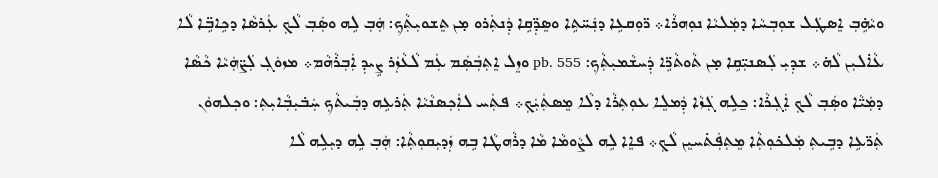ܘܝܵܗܹ̇ܒܼ ܐܸܣܛܲܠ ܫܘܼܒܼܚܵܐ ܕܡܲܠܝܵܐ ܢܘܼܗܪܵܐ܀ ܪ̈ܘܼܩܥܹܐ ܕܢܲܚ̈ܬܹܐ ܘܣܸܕܼ̈ܩܹܐ ܕܲܢܬܲܪܘ ܡ̣ܢ ܬܸܫܘܝܼܬܼܵܟܼ: ܗܲܒܼ ܠܹܗ ܘܣܲܒܼ ܠܵܟܼ ܥܲܪܣܵܐ ܕܟܹܐܒܹ̈ܐ ܠܵܐ ܥܵܐ̇ܠܝܼܢ ܠܵܗ̇܀ ܫܕܼܝܼ ܠܲܣܢܝܼ̈ܩܹܐ ܡ̣ܢ ܬܵܘܬܵܖܹ̈ܐ ܕܲܚܫܵܡܝܼܬܼܵܟܼ: pb. 555 ܘܙܸܠ ܐܸܬܼܒܲܣܲܡ ܥܲܡ ܠܵܥܵܙܲܪ ܨܹܝܕܼ ܐܲܒܼܪܵܗܵܡ܀ ܡܙܘܿܓܼ ܠܲܨ̈ܗܲܝܵܐ ܟܵܣܵܐ ܕܡܲܝ̈ܵܐ ܘܣܲܒܼ ܠܵܟܼ ܐܲܓܼܪܵܐ: ܟ̱ܠܹܗ ܓܲܙܵܐ ܕܲܡܠܸܐ ܥܘܼܬܼܪܵܐ ܕܠܵܐ ܡܸܣܬܲܝܲܟܼ܀ ܦܬܲܚ ܠܐܲܟܼܣܢܵܝܵܐ ܬܲܪܥܹܗ ܕܒܲܝܬܵܟܼ ܚܲܒ̇ܝܼܒܼܵܐܝܼܬܼ: ܘܟܼܠܗܘܿܢ ܬܲܖ̈ܥܹܐ ܕܒܹܝܬܼ ܡܲܠܟ̇ܘܼܬܼܵܐ ܡܸܬܼܦܲܬ̇ܚܝܸܢ ܠܵܟܼ܀ ܦܐܸܐ ܠܹܗ ܠܨܵܘܡܵܐ ܡܵܐ ܕܪܵܗܛܵܐ ܒܹܗ ܙܲܕܝܼܩܘܼܬܼܵܐ: ܗܲܒܼ ܠܹܗ ܕܝܼܠܹܗ ܠܵܐ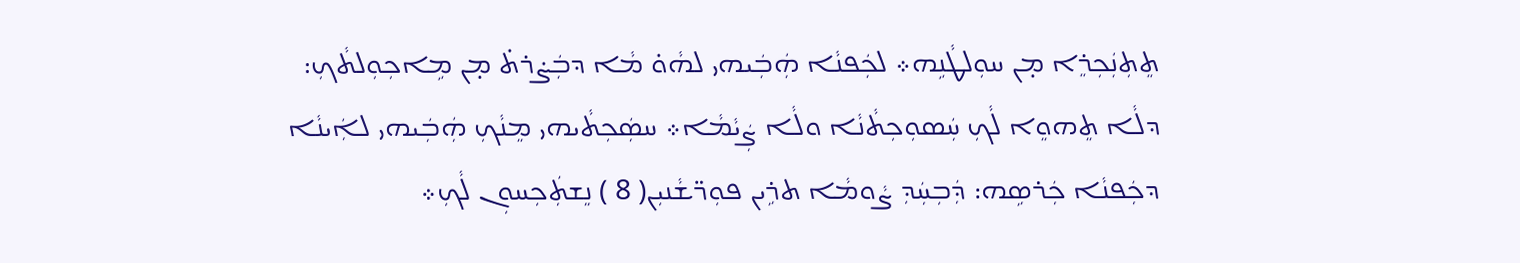ܬܸܬܼܢܲܟܼܪܸܐ ܡ̣ܢ ܚܘܼܠܛܵܢܹܗ܀ ܠܟܲܦܢܵܐ ܗܲܒܲܝܗܝ ܠܗܵܘ̇ ܡܵܐ ܕܒܲܨ̇ܪܬ̇ ܡ̣ܢ ܡܹܐܟܼܘܼܠܬܵܟܼ: ܕܠܵܐ ܬܸܗܘܸܐ ܠܵܟܼ ܚܲܣܘܼܟܼܬܵܢܵܐ ܘܠܵܐ ܨܲܝܵܡܵܐ܀ ܚܣܲܟܼܬܵܝܗܝ ܡܸܢܵܟܼ ܗܲܒܲܝܗܝ ܠܐܲܝܢܵܐ ܕܟܲܦܢܵܐ ܟܲܪܣܹܗ: ܕܲܒܼܚܲܕܼ ܨܵܘܡܵܐ ܬܪܹܝܢ ܦܘܼܖ̈ܫܵܢܝܼܢ( 8 ) ܢܸܫܬܲܟܼܚܘܼܢ ܠܵܟܼ܀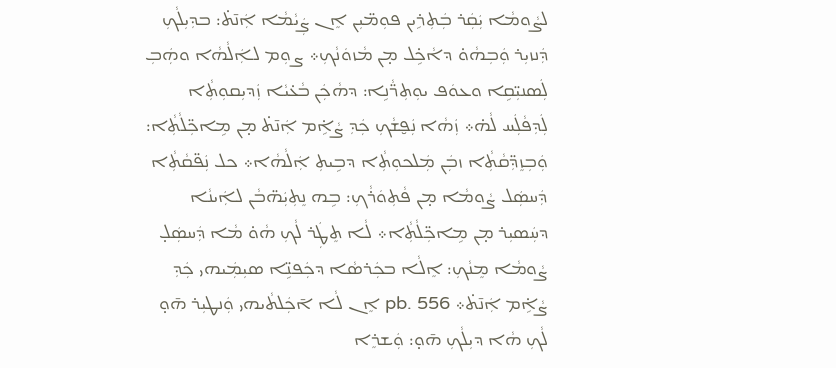ܠܨܵܘܡܵܐ ܝܲܩܲܪ ܒܲܬܼܪܹܝܢ ܦܘܼܡ̈ܝܼܢ ܐܸܢ ܨܲܝܵܡܵܐ ܐܲܢ̄ܬ̇: ܒܕܼܝܼܠܵܟܼ ܕܲܢܙܝܼܪ ܘܲܒܼܗܵܘ̇ ܕܐܵܟܹ̇ܠ ܡ̣ܢ ܡܵܙܘܿܢܵܟܼ܀ ܨܘܼܡ ܠܐܲܠܵܗܵܐ ܘܗܲܒܼ ܠܲܣܢܝܼ̈ܩܹܐ ܘܥܘܿܦ ܝܘܼܬܼܖ̈ܵܢܹܐ: ܕܗܵܟܲܢ ܒܵܥ̇ܝܵܐ ܙܲܕܝܼܩܘܼܬܼܵܐ ܠܲܕܼܦܵܠܲܚ ܠܵܗ̇܀ ܙܲܗܵܐ ܢܲܦ̮ܫܵܟܼ ܟܲܕܼ ܨܵܐܹ̇ܡ ܐܲܢ̄ܬ̇ ܡ̣ܢ ܡܹܐܟܼ̈ܠܵܬܼܵܐ: ܘܲܒܼܙܸܕܼ̈ܩܵܬܼܵܐ ܙܒܲܢ ܡܲܠܟܘܼܬܼܵܐ ܕܒܹܝܬܼ ܐܲܠܵܗܵܐ܀ ܟܠ ܢܲܦ̈ܩܵܬܼܵܐ ܕܲܚܣܲܠ ܨܵܘܡܵܐ ܡ̣ܢ ܦܵܬܼܘܿܪܵܟܼ: ܒܹܗ ܢܸܬܼܝܲܗ̈ܒܵܢ ܠܐܲܝܢܵܐ ܕܚܲܣܝܼܪ ܡ̣ܢ ܡܹܐܟܼ̈ܠܵܬܼܵܐ܀ ܠܵܐ ܬܸܛܲܪ ܠܵܟܼ ܗܵܘ̇ ܡܵܐ ܕܲܚܣܲܠ̣ ܨܵܘܡܵܐ ܡܸܢܵܟܼ: ܐܸܠܵܐ ܒܟܲܪܣܵܐ ܕܟܲܦܢܹ̈ܐ ܣܝܼܡܲܝܗܝ ܟܲܕܼ ܨܵܐܹ̇ܡ ܐܲܢ̄ܬ̇܀ pb. 556 ܐܸܢ ܠܵܐ ܐ̄ܟܲܠܬܵܝܗܝ ܘܲܢܛܝܼܪ ܗ̄ܘ̣ ܠܵܟܼ ܗܵܐ ܕܝܼܠܵܟܼ ܗ̄ܘ̣: ܘܲܫܪܸܐ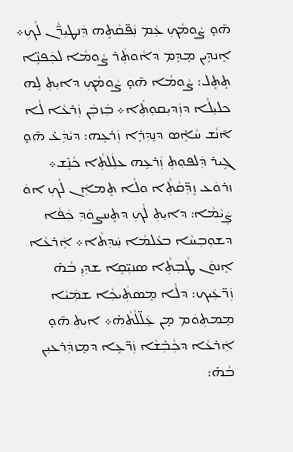ܗ̄ܘ̣ ܨܵܘܡܵܟܼ ܥܲܡ ܢܲܦ̈ܩܵܬܹܗ ܕܲܢܛܝܼܖ̈ܵܢ ܠܵܟܼ܀ ܐܸܢܕܹܝܢ ܡܸܕܸܡ ܕܐܵܘܬܲܪ ܨܵܘܡܵܐ ܠܟܲܦܢܹ̈ܐ ܬܸܬܸܠ: ܨܵܘܡܵܐ ܗ̄ܘ̣ ܨܵܘܡܵܟܼ ܕܐܝܼܬܼ ܠܹܗ ܟܠܝܼܠܵܐ ܕܙܲܕܝܼܩܘܼܬܼܵܐ܀ ܒܲܙܒܲܢ ܙܲܪܥܵܐ ܠܵܐ ܐ̄ܢܵܫ ܚܵܐܹ̇ܣ ܕܢܸܕܼܪܸܐ ܙܲܪܥܹܗ: ܕܝܵܕܲܥ̇ ܗ̄ܘ̣ ܓܹܝܪ ܕܲܠܦܘܼܬܼ ܙܲܪܥܹܗ ܥܠܲܠܬܼܵܐ ܟܵܢܹ̇ܫ܀ ܙܪܘܿܥ ܙܸܕܼ̈ܩܵܬܼܵܐ ܘܠܵܐ ܬܸܡܐܲܢ ܠܵܟܼ ܐܘܿ ܨܲܝܵܡܵܐ: ܕܐܝܼܬܼ ܠܵܟܼ ܕܬܸܚܨܘܿܕܼ ܟܲܦܵܐ ܕܫܘܼܒܼܚܵܐ ܒܥܵܠܡܵܐ ܚܲܕܼܬܵܐ܀ ܐܲܪܥܵܐ ܐܸܢܘܿܢ ܛܵܒܼܬܼܵܐ ܣܢܝܼ̈ܩܹܐ ܫܕܼܝܼ ܒܵܗ̇ ܙܲܖ̈ܥܲܝܟ: ܕܠܵܐ ܡܸܣܬܲܝܟܼܵܐ ܫܡܲܝܵܐ ܡܸܡܬܼܘܿܡ ܡ̣ܢ ܥܲܠ̈ܠܵܬܵܗ̇܀ ܐܝܼܬܼ ܗ̄ܘ̣ ܐܲܪܥܵܐ ܕܟܼܵܒܼ̇ܫܵܐ ܙܲܖ̈ܥܹܐ ܕܡܸܙܕܲܪܥܝܼܢ ܒܵܗ̇: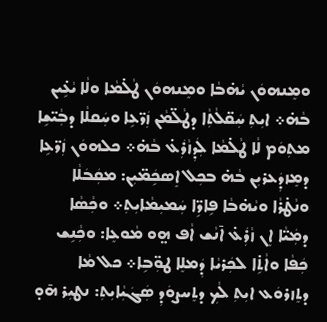ܘܡܸܢܗܘܿܢ ܝܵܗ̇ܒܵܐ ܘܡܸܢܗܘܿܢ ܛܵܠ̇ܡܵܐ ܘܠܵܐ ܝܵܥܹ̇ܝܢ ܒܵܗ̇܀ ܐܝܼܬܼ ܚܲܩ̈ܠܵܬܼܵܐ ܕܛܵܠ̈ܡܵܢ ܙܲܖ̈ܥܹܐ ܘܚܲܩܠܵܐ ܕܒܼܵܝ̈ܫܹܐ ܡܬܼܘܿܡ ܠܵܐ ܛܵܠ̇ܡܵܐ ܠܲܕܼܙܵܪܲܥ̇ ܒܵܗ̇܀ ܟܠܗܘܿܢ ܙܲܖ̈ܥܹܐ ܕܡܸܙܕܲܥܪܝܼܢ ܒܵܗ̇ ܒܟܼܠ ܐܸܣܟܹܿܡ̈ܝܼܢ: ܡܩܲܒܿܠܵܐ ܘܢܵܛ̇ܪܵܐ ܘܝܵܗ̇ܒܵܐ ܦܹܐܖܹ̈ܐ ܚܲܡܝܼܡܵܐܝܼܬܼ܀ ܘܟܼܵܣܵܐ ܕܡܲܝ̈ܵܐ ܐܸܢ ܙܵܪܲܥ̇ ܐ̄ܢܵܫ ܐܵܦ ܗ̤ܘ ܡܵܘܥܸܐ: ܘܟܼܵܢܹܫ ܟܲܦܵܐ ܘܐܵܬܹ̇ܐ ܠܟܲܪܝܵܐ ܕܲܡܠܸܐ ܛܘܼ̈ܒܹܐ܀ ܟܠ ܡܵܐ ܕܬܸܙܪܘܿܥ ܐܝܼܬܼ ܠܵܟܼ ܕܬܸܚܨܘܿܕܼ ܣܲܓܿܝܼܵܐܝܼܬܼ: ܢܛܝܼܪ ܗ̄ܘ̣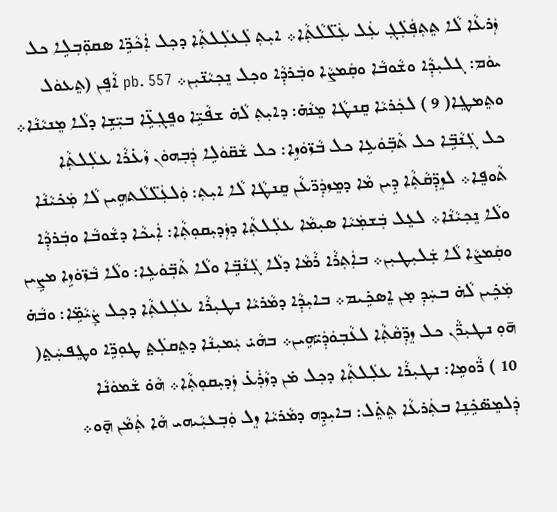ܙܲܪܥܵܐ ܠܵܐ ܬܸܬܼܦܲܠܲܓܼ ܥܲܠ ܥܲܠ̈ܠܵܬܼܵܐ܀ ܐܝܼܬܼ ܠܲܥܠܲܠܬܼܵܐ ܕܟܼܠ ܐܲܟܵܖܹ̈ܐ ܣܩܘܼ̈ܒܼܠܹܐ ܟܠ ܝܘܿܡ: ܓܠܝܼܕܼܵܐ ܘܫܵܘܒܵܐ ܘܩܲܡܨܵܐ ܘܒܲܪܕܼܵܐ ܘܟܼܠ ܢܸܟܼܝܵܢ̈ܝܼܢ܀ pb. 557 ܐܵܦܸܢ (ܬܸܥܘܿܠ ܘܬܸܡܛܸܐ( 9 ) ܠܟܲܪܝܵܐ ܩܸܢܛܵܐ ܡܸܢܵܗ̇: ܕܐܝܼܬܼ ܠܵܗ̇ ܫܦܵܝܹ̈ܐ ܘܦܸܓܼܥܹ̈ܐ ܒܝܼ̈ܫܹܐ ܕܠܵܐ ܡܸܢܝܵܢܵܐ܀ ܟܠ ܓܲܢܵܒܹ̈ܐ ܟܠ ܬܵܒܼ̈ܘܿܥܹܐ ܟܠ ܒܵܙ̈ܘܿܙܹܐ: ܟܠ ܫܵܩ̈ܘܿܠܹܐ ܕܲܒܼܗܘܿܢ ܙܵܥ̇ܪܵܐ ܥܠܲܠܬܼܵܐ ܬܵܘܦܸܐ܀ ܠܙܸܕܼ̈ܩܵܬܼܵܐ ܕܹܝܢ ܡܵܐ ܕܡܸܙܕܲܖ̈ܥܵܢ ܩܸܢܛܵܐ ܠܵܐ ܐܝܼܬܼ: ܘܲܠܥܲܠ̈ܠܵܬܗܹܝܢ ܠܵܐ ܡܲܟ̇ܝܵܢܵܐ ܘܠܵܐ ܢܸܟܼܝܵܢܵܐ܀ ܠܥܸܠ ܒܲܫܡܲܝܵܐ ܣܝܼܡܵܐ ܥܠܲܠܬܼܵܐ ܕܙܲܕܝܼܩܘܼܬܼܵܐ: ܐܲܝܟܵܐ ܕܫܵܘܒܵܐ ܘܒܲܪܕܼܵܐ ܘܩܲܡܨܵܐ ܠܵܐ ܫܲܠܝܼܛܝܼܢ܀ ܒܐܲܬܼܪܵܐ ܪܵܡܵܐ ܕܠܵܐ ܓܲܢܵܒܹ̈ܐ ܘܠܵܐ ܬܵܒܼ̈ܘܿܥܹܐ: ܘܠܵܐ ܒܵܙ̈ܘܿܙܹܐ ܡܨܹܝܢ ܡܲܟܹ̇ܝܢ ܠܵܗ̇ ܒܚܲܕܼ ܡ̣ܢ ܐܸܣܟܹ̇ܝܡ܀ ܒܐܝܼܕܼܵܐ ܕܡܵܪܝܵܐ ܢܛܝܼܪܵܐ ܥܠܲܠܬܼܵܐ ܕܟܼܠ ܨܲܝܵܡܹ̈ܐ: ܘܒܵܗ̇ ܗ̄ܘܼ ܢܛܝܼܖ̈ܵܢ ܟܠ ܙܸܕܼ̈ܩܵܬܼܵܐ ܠܥܵܒܼܘܿܕܲܝ̈ܗܹܝܢ܀ ܒܗܵܝ̇ ܝܲܡܝܼܢܵܐ ܕܬܸܩܠܲܬ̤ ܛܘܼܖܹ̈ܐ ܘܛܸܦܚܲܬ̤( 10 ) ܖ̈ܵܘܡܹܐ: ܢܛܝܼܪܵܐ ܥܠܲܠܬܼܵܐ ܕܟܼܠ ܡ̇ܢ ܕܙܵܪܲܥ̇ ܙܲܕܝܼܩܘܼܬܼܵܐ܀ ܗܵܘ̇ ܫܵܡܘܿܢܵܐ ܕܲܠܡܸܣ̈ܟܹ̇ܢܹܐ ܒܬܲܪܥܵܐ ܬܸܬܸ̇ܠ: ܒܐܝܼܕܹܗ ܕܡܵܪܝܵܐ ܙܸܠ ܘܲܒܼܥܝܼܵܝܗܝ ܗܵܐ ܬܲܡܵܢ ܗ̣̄ܘ܀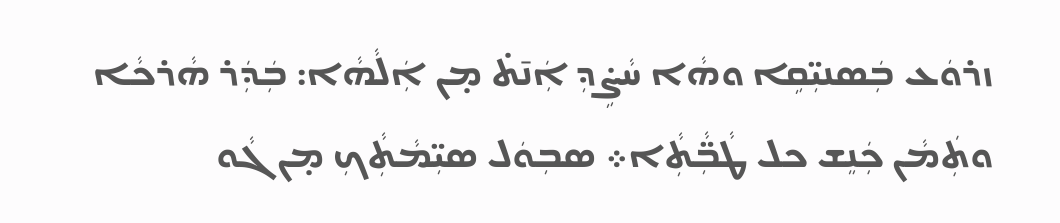ܙܪܘܿܥ ܒܲܣܢܝܼ̈ܩܹܐ ܘܗܵܐ ܚܵܨܹ̇ܕܼ ܐܲܢ̄ܬ̇ ܡ̣ܢ ܐܲܠܵܗܵܐ: ܒܲܕܲܪ ܗܵܪܟܵܐ ܘܬܲܡܵܢ ܟܲܢܸܫ ܟܠ ܛܵܒܼ̈ܵܬܼܵܐ܀ ܣܒܼܘܿܠ ܣܝܼ̈ܡܵܬܼܵܟܼ ܡ̣ܢ ܓܵܘ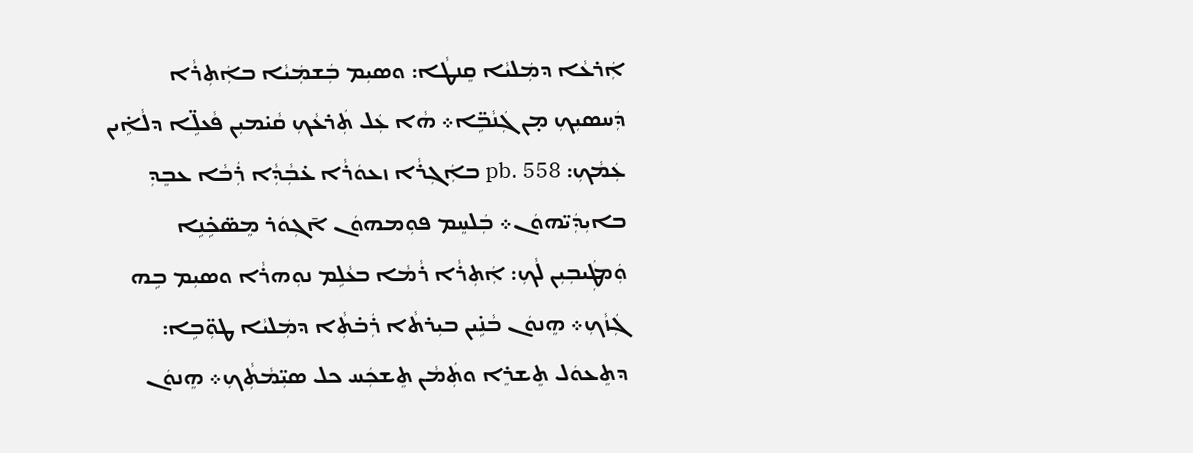ܐܲܪܥܵܐ ܕܡܲܠܝܵܐ ܩܸܢܛܵܐ: ܘܣܝܼܡ ܒܲܫܡܲܝܵܐ ܒܐܲܬܼܪܵܐ ܕܲܚܣܝܼܟܼ ܡ̣ܢ ܓܲܢܵܒܹ̈ܐ܀ ܗܵܐ ܥܲܠ ܬܲܪܥܵܟܼ ܩܵܝ̇ܡܝܼܢ ܦܵܥܠܹ̈ܐ ܕܠܵܐܹ̇ܝܢ ܥܲܡܵܟܼ: pb. 558 ܒܐܲܓܼܪܵܐ ܙܥܘܿܪܵܐ ܥ̇ܒܼܵܕܼܵܐ ܪܲܒܵܐ ܥܒܸܕܼ ܒܐܝܼܕܲܝ̈ܗܘܿܢ܀ ܒܲܠܚܸܡ ܦܘܼܡܗܘܿܢ ܐ̄ܓܼܘܿܪ ܡܸܣ̈ܟܹ̇ܢܹܐ ܘܲܡܛܲܝܒܼܝܼܢ ܠܵܟܼ: ܐܲܬܼܪܵܐ ܪܵܡܵܐ ܒܥܵܠܹܡ ܢܘܼܗܪܵܐ ܘܣܝܼܡ ܒܹܗ ܓܲܙܵܟܼ܀ ܗܸܢܘܿܢ ܒܵܢܹ̇ܝܢ ܒܝܼܪܬܵܐ ܪܲܒ̇ܬܼܵܐ ܕܡܲܠܝܵܐ ܛܘܼ̈ܒܹܐ: ܕܬܸܥܘܿܠ ܬܸܫܪܸܐ ܘܬܲܡܵܢ ܬܸܫܟܲܚ ܟܠ ܣܝܼ̈ܡܵܬܼܵܟܼ܀ ܗܸܢܘܿܢ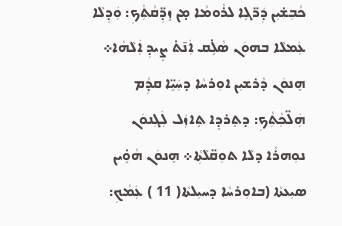ܟܵܒܼܫ̇ܝܼܢ ܕܲܖ̈ܓܹܐ ܠܪܵܘܡܵܐ ܡ̣ܢ ܙܸܕܼ̈ܩܵܬܼܵܟܼ: ܘܲܕܼܠܵܐ ܥܲܡܠܵܐ ܒܗܘܿܢ ܣܵܠܹ̇ܩ ܐܲܢ̄ܬ̇ ܨܹܝܕܼ ܐܲܠܵܗܵܐ܀ ܗܸܢܘܿܢ ܕܵܪܫܝܼܢ ܐܘܼܪܚܵܐ ܕܚܲܝܹ̈ܐ ܩܕܼܵܡ ܗܲܠ̈ܟܼܵܬܼܵܟܼ: ܕܬܸܪܕܸܐ ܬܹܐܙܲܠ ܠܲܓܼܢܘܿܢ ܢܘܼܗܪܵܐ ܕܠܵܐ ܬܘܼܩ̈ܠܵܬܼܵܐ܀ ܗܸܢܘܿܢ ܗܵܘܹ̇ܝܢ ܣܝܼܥܬܵܐ (ܒܐܘܼܪܚܵܐ ܕܚܝܼܠܬܵܐ( 11 ) ܥܲܡܵܟܼ: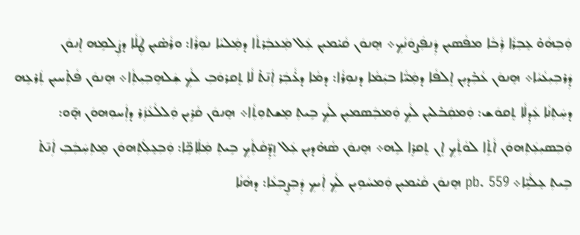ܘܲܒܼܗܵܘ̇ ܥܸܒܼܪܵܐ ܪܲܒܵܐ ܡܦܵܣܝܼܢ ܕܲܢܦܲܨܘܿܢܵܟܼ܀ ܗܸܢܘܿܢ ܩܵܝ̇ܡܝܼܢ ܥܲܠ ܡܲܥܒܲܪܬܵܐ ܕܡܲܠܝܵܐ ܢܘܼܪܵܐ: ܘܪܵܣ̇ܝܼܢ ܛܲܠܵܐ ܕܨܲܠܡܹܗ ܐܸܢܘܿܢ ܕܲܪܒܼܝܼܥܵܝܵܐ܀ ܗܸܢܘܿܢ ܥܵܒܼ̇ܕܝܼܢ ܐܸܠܦܵܐ ܕܡܲܝ̈ܵܐ ܒܝܲܡܵܐ ܕܢܘܼܪܵܐ: ܕܡܵܐ ܕܥ̇ܵܒܲܪ ܐܲܢ̄ܬ̇ ܠܵܐ ܬܸܩܪܘܿܒܼ ܠܵܟܼ ܫܲܠܗܹܒܼܝܼܬܼܵܐ܀ ܗܸܢܘܿܢ ܦܵܬܼ̇ܚܝܼܢ ܬܲܪܥܹܗ ܕܚܲܬܼܢܵܐ ܥܲܕܼܠܵܐ ܬܸܩܘܿܫ: ܘܲܡܩܲܒ̇ܠܝܼܢ ܠܵܟܼ ܘܲܡܒܲܣܡܝܼܢ ܠܵܟܼ ܒܹܝܬܼ ܡܸܫܬܘܼܬܼܵܐ܀ ܗܸܢܘܿܢ ܩܵܪܹܝܢ ܘܲܠܠܵܥܵܙܲܪ ܕܐܲܚܘܼܗܘܿܢ ܗ̣̄ܘ: ܘܲܒܼܣܝܼܥܲܬܼܗܘܿܢ ܐܵܬܹ̇ܐ ܠܘܵܬܼܵܟܼ ܐܸܢ ܬܸܩܪܸܐ ܠܹܗ܀ ܗܸܢܘܿܢ ܣܵܗ̇ܕܝܼܢ ܥܲܠ ܙܸܕܼ̈ܩܵܬܼܵܟܼ ܒܹܝܬܼ ܡܲܠܲܐܟܹ̈ܐ: ܘܲܒܼܥܸܠܲܬܼܗܘܿܢ ܡܸܬܼܚܲܒܲܒܼ ܐܲܢ̄ܬ̇ ܒܹܝܬܼ ܥܸܠܵܝܹ̈ܐ܀ pb. 559 ܗܸܢܘܿܢ ܩܵܝ̇ܡܝܼܢ ܘܲܡܚܵܘܹܝܢ ܠܵܟܼ ܐܲܝܟܼ ܕܲܒܼܨܸܒܼܥܵܐ: ܕܗܵܢܵܐ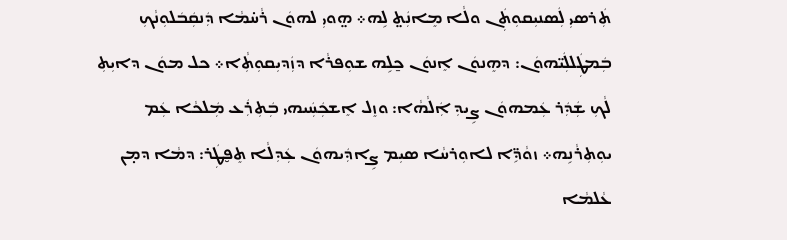ܬܲܪܣܝܼ ܠܲܣܢܝܼܩܘܼܬܲܢ ܘܠܵܐ ܡܸܐܢܲܬ̤ ܠܹܗ܀ ܗ̤ܘܝܼ ܠܗܘܿܢ ܪܵܚ̇ܡܵܐ ܕܲܢܩܲܒܿܠܘܼܢܵܟܼ ܒܲܡܛܲܠܠܲܝ̈ܗܘܿܢ: ܕܗܸܢܘܿܢ ܐܸܢܘܿܢ ܟ̱ܠܹܗ ܫܘܼܦܪܵܐ ܕܙܲܕܝܼܩܘܼܬܼܵܐ܀ ܟܠ ܡܘܿܢ ܕܐܝܼܬܼ ܠܵܟܼ ܫܲܕܲܪ ܥܲܡܗܘܿܢ ܨܹܝܕܼ ܐܲܠܵܗܵܐ: ܘܙܸܠ ܐܸܫܟܲܚܲܝܗܝ ܒܲܬܼܪܲܥ ܡܲܠܟܵܐ ܥܲܡ ܝܘܼܬܼܪܵܢܹܗ܀ ܙܘܵܕܹ̈ܐ ܠܐܘܼܪܚܵܐ ܣܝܼܡ ܨܹܐܕܲܝܗܘܿܢ ܥܲܕܼܠܵܐ ܬܸܦ̮ܛܲܪ: ܕܡܵܐ ܕܡ̣ܢ ܥܵܠܡܵܐ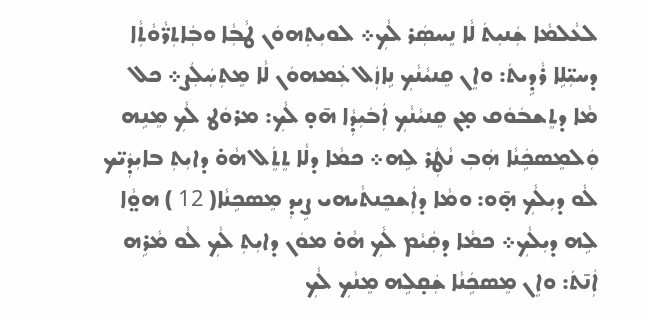ܠܥܵܠܡܵܐ ܫܲܢܝܼܬܿ ܠܵܐ ܢܸܚܣܲܪ ܠܵܟܼ܀ ܠܘܝܼܬܼܗܘܿܢ ܛܵܒܼܵܐ ܘܒܲܐܬܼܖ̈ܵܘܵܬܼܵܐ ܕܚܝܼ̈ܠܹܐ ܪܵܕܹܝܬܿ: ܘܐܸܢ ܩܸܢܝܵܢܵܟܼ ܢܹܐܙܲܠ ܥܲܡܗܘܿܢ ܠܵܐ ܡܸܬܼܚܲܠܲܨ܀ ܟܠ ܡܵܐ ܕܬܸܫܒܿܘܿܩ ܡ̣ܢ ܩܸܢܝܵܢܵܟܼ ܐܲܒܿܝܼܕܼܵܐ ܗ̄ܘ̣ ܠܵܟܼ: ܡܪܘܿܛ ܠܵܟܼ ܡܸܢܹܗ ܘܲܠܡܸܣܟܹܿܢܵܐ ܗܲܒܼ ܢܵܛܲܪ ܠܹܗ܀ ܟܡܵܐ ܕܠܵܐ ܬܸܬܸܿܠ ܗܵܘ̇ ܕܐܝܼܬܼ ܒܐܝܼܕܲܝ̈ܟ ܠܵܘ ܕܝܼܠܵܟܼ ܗ̣̄ܘ: ܘܡܵܐ ܕܐܲܫܟܸܢܬܵܝܗܝ ܨܹܝܕܼ ܡܸܣܟܹܢܵܐ( 12 ) ܗܘ̤ܵܐ ܠܹܗ ܕܝܼܠܵܟܼ܀ ܟܡܵܐ ܕܩܲܝܵܡ ܠܵܟܼ ܗܵܘ̇ ܡܘܿܢ ܕܐܝܼܬܼ ܠܵܟܼ ܠܵܘ ܡܵܪܹܗ ܐܲܢ̄ܬܿ: ܘܐܸܢ ܡܸܣܟܹܿܢܵܐ ܫܲܩ̣ܠܹܗ ܡܸܢܵܟܼ ܠܵܟܼ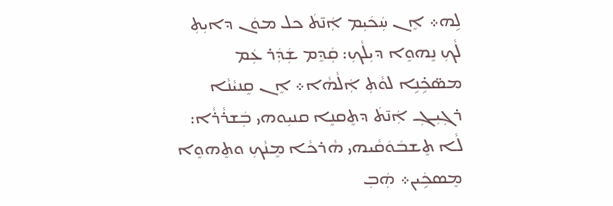ܠܹܗ܀ ܐܸܢ ܚܲܟܿܝܼܡ ܐܲܢ̄ܬܿ ܟܠ ܡܘܿܢ ܕܐܝܼܬܼ ܠܵܟܼ ܢܸܗܘܸܐ ܕܝܼܠܵܟܼ: ܩܲܕܸܡ ܫܲܕܲܪ ܥܲܡ ܡܣ̈ܟܹ̇ܢܹܐ ܠܘܵܬܼ ܐܲܠܵܗܵܐ܀ ܐܸܢ ܩܸܢܝܵܢܵܐ ܪܓܼܝܼܓܼ ܐܲܢ̄ܬܿ ܕܬܸܩܢܸܐ ܩܢܝܼܘܗܝ ܒܲܫܪܵܪܵܐ: ܠܵܐ ܬܸܫܒܿܘܿܩܵܝܗܝ ܗܵܪܟܵܐ ܡܸܢܵܟܼ ܘܬܸܗܘܸܐ ܡܸܣܟܹܿܝܢ܀ ܗܲܒܼ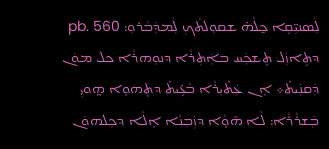ܠܲܣܢܝܼ̈ܩܹܐ ܟ̱ܠܵܗ̇ ܫܩܘܼܠܬܵܟܼ ܠܲܡܕܲܒܵܪܘܼ: pb. 560 ܕܬܹܐܙܲܠ ܬܸܫܟܲܚ ܒܐܲܬܼܪܵܐ ܕܢܘܼܗܪܵܐ ܟܠ ܡܘܿܢ ܕܲܩܢܲܝܬ̇܀ ܐܸܢ ܥܲܬ̇ܝܼܪܵܐ ܒܵܥܹ̇ܝܬ̇ ܕܬܸܗܘܸܐ ܗ̤ܘܝܼ ܒܲܫܪܵܪܵܐ: ܠܵܐ ܗ̄ܘ̣ܵܐ ܕܙܲܒܼܢܵܐ ܐܸܠܵܐ ܕܟܼܠܗܘܿܢ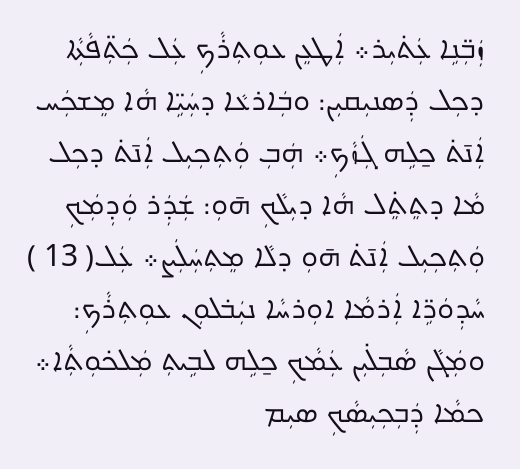ܙܲܒܼ̈ܢܹܐ ܥܲܬ̇ܝܼܪ܀ ܐܲܛܥܸܢ ܥܘܼܬܼܪܵܟܼ ܥܲܠ ܟܲܬܼ̈ܦܵܬܼܵܐ ܕܟܼܠ ܕܲܣܢܝܼܩܝܼܢ: ܘܒܲܐܪܥܵܐ ܕܚܲܝܹ̈ܐ ܗܵܐ ܡܸܫܟܲܚ ܐܲܢ̄ܬ̇ ܟ̱ܠܹܗ ܓܲܙܵܟܼ܀ ܗܲܒܼ ܘܲܬܼܟܼܝܼܠ ܐܲܢ̄ܬ̇ ܕܟܼܠ ܡܵܐ ܕܬܸܬܸ̇ܠ ܗܵܐ ܕܝܼܠܵܟܼ ܗ̄ܘܼ: ܫܲܕܲܪ ܘܲܕܼܡܲܟܼ ܘܲܬܼܟܼܝܼܠ ܐܲܢ̄ܬ̇ ܗ̄ܘܼ ܕܠܵܐ ܡܸܬܼܚܲܠܲܨ܀ ܥܲܠ( 13 ) ܚܵܕܼܘܿܖܹ̈ܐ ܐܲܪܡܵܐ ܐܘܼܪܚܵܐ ܢܝܲܒ̇ܠܘܼܢ ܥܘܼܬܼܪܵܟܼ: ܘܡܲܓܵܢ ܣܵܒܼܠ̇ܝܼܢ ܥܲܡܵܟܼ ܟ̱ܠܹܗ ܠܒܹܝܬܼ ܡܲܠܟ̇ܘܼܬܼܵܐ܀ ܟܡܵܐ ܕܲܒܼܟܼܝܼܣܵܟܼ ܣܝܼܡ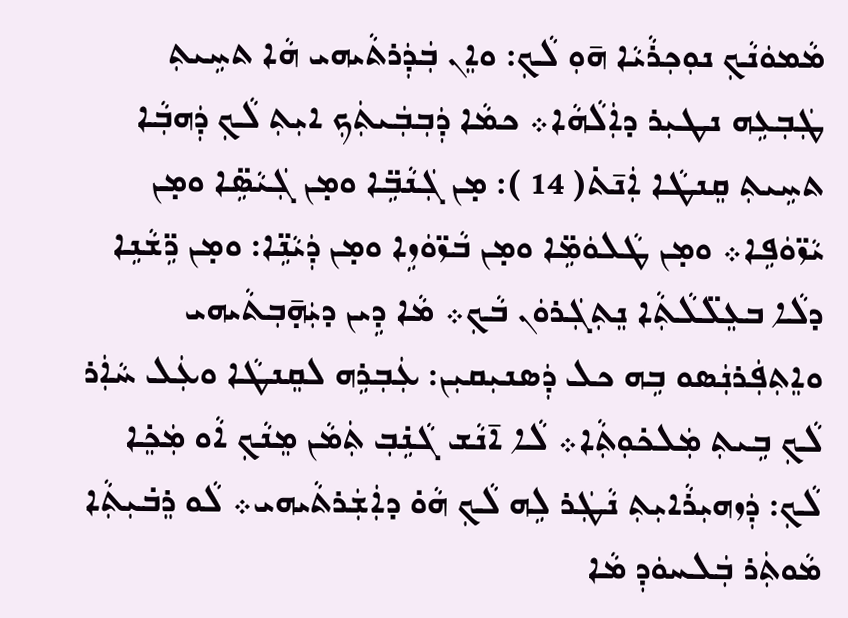ܡܵܡܘܿܢܵܟܼ ܢܘܼܟܼܪܵܝܵܐ ܗ̄ܘܼ ܠܵܟܼ: ܘܐܸܢ ܒܲܕܲܪܬܵܝܗܝ ܗܵܐ ܬܚܹܝܬܼ ܛܲܒܼܥܹܗ ܢܛܝܼܪ ܕܐܲܠܵܗܵܐ܀ ܟܡܵܐ ܕܲܒܼܒܲܝܬܲܟܼ ܐܝܼܬܼ ܠܵܟܼ ܕܲܗܒܼܵܐ ܬܚܹܝܬܼ ܩܸܢܛܵܐ ܐܲܢ̄ܬ̇( 14 ): ܡ̣ܢ ܓܲܢܵܒܹ̈ܐ ܘܡ̣ܢ ܓܲܝܵܣܹ̈ܐ ܘܡ̣ܢ ܝܵܙ̈ܘܿܦܹܐ܀ ܘܡ̣ܢ ܛܵܠܘܿܡܹ̈ܐ ܘܡ̣ܢ ܒܵܙ̈ܘܿܙܹܐ ܘܡ̣ܢ ܕܲܝܵܢܹ̈ܐ: ܘܡ̣ܢ ܖܹ̈ܫܵܢܹܐ ܕܠܵܐ ܒܥܸܠ̈ܠܵܬܼܵܐ ܢܸܬܼܓܲܪܘܿܢ ܒܵܟܼ܀ ܡܵܐ ܕܹܝܢ ܕܝܲܗ̣̄ܒܼܬܵܝܗܝ ܘܐܸܬܼܦܲܪܢܲܣܘ ܒܹܗ ܟܠ ܕܲܣܢܝܼܩܝܼܢ: ܥܲܒܼܪܹܗ ܠܩܸܢܛܵܐ ܘܥܲܠ ܚܵܐܲܪ ܠܵܟܼ ܒܹܝܬܼ ܡܲܠܟ̇ܘܼܬܼܵܐ܀ ܠܵܐ ܐ̄ܢܵܫ ܓܵܢܹ̇ܒܼ ܬܲܡܵܢ ܡܸܢܵܟܼ ܐܵܘ ܡܲܟܸ̇ܐ ܠܵܟܼ: ܕܲܙܗܝܼܪܵܐܝܼܬܼ ܢܵܛܲܪ ܠܹܗ ܠܵܟܼ ܗܵܘ̇ ܕܐܲܫܲܪܬܵܝܗܝ܀ ܠܵܘ ܪܸܒ̇ܝܼܬܼܵܐ ܡܵܘܬܲܪ ܒܲܠܚܘܿܕܼ ܡܵܐ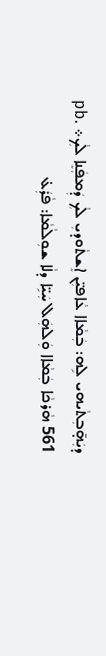ܕܝܲܗ̣̄ܒܼܬܵܝܗܝ ܠܹܗ: ܒܲܡܵܐܐ ܥܵܐܦܝܼ̈ܢ ܐܸܫܬܵܘܕܝܼ ܠܵܟܼ ܕܲܡܦܲܢܸܐ ܠܵܟܼ܀ pb. 561 ܗܵܪܟܵܐ ܒܲܡܵܐܐ ܘܲܠܗܲܠ ܚܲܝܹ̈ܐ ܕܠܵܐ ܫܘܼܠܵܡܵܐ: ܦܵܪܲܥ̇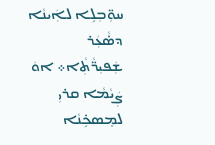ܚܘܼ̈ܒܼܠܹܐ ܠܐܲܝܢܵܐ ܕܣ̇ܵܥܲܪ ܫܲܦܝܼܖ̈ܵܬܼܵܐ܀ ܐܘܿ ܨܲܝܵܡܵܐ ܩܪܝܼ ܠܡܸܣܟܹ̇ܢܵܐ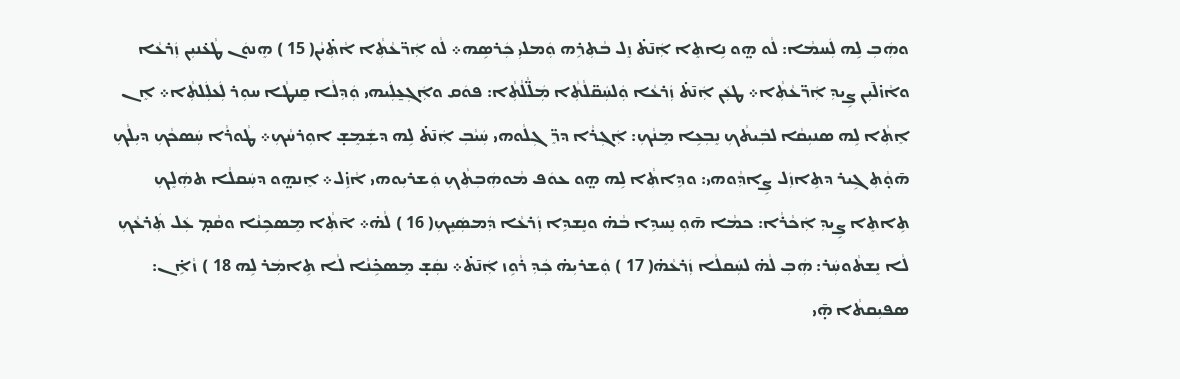ܘܗܲܒܼ ܠܹܗ ܠܲܚܡܵܐ: ܠܵܘ ܗ̤ܘ ܢܹܐܬܸܐ ܐܲܢ̄ܬ̇ ܙܸܠ ܒܵܬܼܪܹܗ ܘܲܡܠܝܼ ܟܲܪܣܹܗ܀ ܠܵܘ ܐܲܖ̈ܥܵܬܼܵܐ ܐܵܬܼ̇ܝܵܢ( 15 ) ܗܸܢܘܿܢ ܛܵܥ̇ܢܝܼܢ ܙܲܪܥܵܐ ܘܐܵܙ̇ܠ̄ܝܼܢ ܨܹܝܕܼ ܐܲܖ̈ܥܵܬܼܵܐ܀ ܛܥܲܢ ܐܲܢ̄ܬ̇ ܙܲܪܥܵܐ ܘܲܠܚܲܩ̈ܠܵܬܼܵܐ ܡܲܠ̈ܵܠܵܬܼܵܐ: ܦܘܿܩ ܘܐܲܓܼܥ̱ܠܲܝܗܝ ܘܲܕܼܠܵܐ ܩܸܢܛܵܐ ܚܘܼܪ ܠܲܥܠܲܠܬܼܵܐ܀ ܐܸܢ ܐܸܬܼܵܐ ܠܹܗ ܣܢܝܼܩܵܐ ܠܒܲܝܬܵܟܼ ܢܸܒܼܥܹܐ ܡܸܢܵܟܼ: ܐܲܓܼܪܵܐ ܕܖܸ̈ܓܼܠܵܘܗܝ ܚܲܝܵܒܼ ܐܲܢ̄ܬ̇ ܠܹܗ ܕܫܲܡܸܫ̣ ܐܘܼܪܚܵܟܼ܀ ܛܵܘܪܵܐ ܚܲܣܟܵܟܼ ܕܝܼܠܵܟܼ ܗ̄ܘ̣ܵܬܼ ܓܹܝܪ ܕܬܹܐܙܲܠ ܨܹܐܕܼܵܘܗܝ: ܘܕܹܐܬܼܵܐ ܠܹܗ ܗ̤ܘ ܥܘܿܦ ܡܵܘܗܲܒܼܬܼܵܟܼ ܘܲܫܪܝܼܘܗܝ ܐܵܙܹ̇ܠ܀ ܐܸܢܗ̤ܘ ܕܚܲܩܠܵܐ ܬܗܲܠܸܟܼ ܬܹܐܬܸܐ ܨܹܝܕܼ ܐܲܟܵܪܵܐ: ܟܡܵܐ ܗ̄ܘܼ ܢܸܚܕܹܐ ܒܵܗ̇ ܘܢܸܫܕܹܐ ܙܲܪܥܵܐ ܕܲܡܣܲܝܸܟܼ( 16 ) ܠܵܗ̇܀ ܐ̄ܬܼܵܐ ܡܸܣܟܹܢܵܐ ܘܩܵܡ̣ ܥܲܠ ܬܲܪܥܵܟܼ ܠܵܐ ܢܸܫܬܵܘܚܲܪ: ܗܲܒܼ ܠܵܗ̇ ܠܚܲܩܠܵܐ ܙܲܪܥܵܗ̇( 17 ) ܘܲܫܪܝܼܗ̇ ܟܲܕܼ ܪܵܘܹܙ ܐܲܢ̄ܬ̇܀ ܢܩܲܫ̣ ܡܸܣܟܹ̇ܢܵܐ ܠܵܐ ܬܹܐܡܲܪ ܠܹܗ 18 ) ܙܵܐܹ̇ܢ: ܣܦܝܼܩܬܵܐ ܗ̣̄ܝ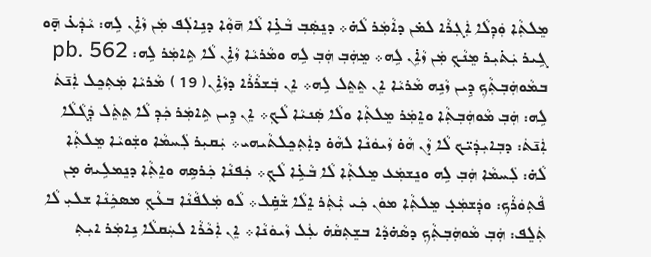ܡܸܠܬܼܵܐ ܘܲܕܼܠܵܐ ܐܲܓܼܪܵܐ ܠܡ̇ܢ ܕܐܵܡܲܪ ܠܵܗ̇܀ ܕܢܸܣܲܒܼ ܒܵܥܹ̇ܐ ܠܵܐ ܗ̄ܘܼܵܐ ܕܢܹܐܠܲܦ ܡܲܢ ܙܵܐܹ̇ܢ ܠܹܗ: ܝܵܕܲܥ̇ ܗ̣̄ܘ ܓܹܝܪ ܝܲܬ̇ܝܼܪ ܡܸܢܵܟܼ ܡܲܢ ܙܵܐܹ̇ܢ ܠܹܗ܀ ܡܸܗܲܒܼ ܗܲܒܼ ܠܹܗ ܘܡܵܪܝܵܐ ܙܵܐܹ̇ܢ ܠܵܐ ܬܹܐܡܲܪ ܠܹܗ: pb. 562 ܒܡܵܘܗܲܒܼܬܼܵܟܼ ܕܹܝܢ ܙܵܢܹܗ ܡܵܪܝܵܐ ܐܸܢ ܬܸܬܸܠ ܠܹܗ܀ ܐܸܢ ܒܲܫܪܵܪܵܐ ܕܙܵܐܹ̇ܢ( 19 ) ܡܵܪܝܵܐ ܡܲܬܼܟܸܠ ܐܲܢ̄ܬܿ ܠܹܗ: ܗܲܒܼ ܡܵܘܗܲܒܼܬܼܵܐ ܘܐܸܡܲܪ ܡܸܠܬܼܵܐ ܘܠܵܐ ܣܲܢܝܵܐ ܠܵܟܼ܀ ܐܸܢ ܕܹܝܢ ܬܹܐܡܲܪ ܟܲܕܼ ܠܵܐ ܬܸܬܸܿܠ ܕܲܓܵܠܵܐ ܐܲܢ̄ܬܿ: ܕܒܼܐܝܼܕܲܝ̈ܟ ܠܵܐ ܙ̣ܵܢ ܗܵܘ̇ ܙܵܝܘܿܢܵܐ ܠܗܵܘ̇ ܕܐܲܬܼܟܸܠܬܵܝܗܝ܀ ܝܲܩܝܼܪ ܠܲܚܡܵܐ ܘܫܲܘܝܵܐ ܡܸܠܬܼܵܐ ܠܵܗ̇: ܠܲܚܡܵܐ ܗܲܒܼ ܠܹܗ ܘܢܸܫܡܲܥ ܡܸܠܬܼܵܐ ܠܵܐ ܒܵܥܹ̇ܐ ܠܵܟܼ܀ ܟܲܦܢܵܐ ܟܲܪܣܹܗ ܘܐܸܬܼܵܐ ܕܢܸܡܠܹܝܗ̇ ܡ̣ܢ ܦܵܬܼܘܿܪܵܟܼ: ܘܕܲܫܡܲܥ̣ ܡܸܠܬܼܵܐ ܡܘܿܢ ܟܲܝ ܝܑܼܬܲܪ ܐܸܠܵܐ ܫܵܩܹ̇ܠ܀ ܠܵܘ ܡܲܠܦܵܢܵܐ ܒܥܵܟܼ ܡܣܟܹܿܢܵܐ ܫܠܝܼ ܠܵܐ ܬܲܠܸܦ: ܗܲܒܼ ܡܵܘܗܲܒܼܬܼܵܟܼ ܕܣܵܗ̇ܕܵܐ ܒܫܸܬܼܩܵܗ̇ ܥܲܠ ܙܵܝܘܿܢܵܐ܀ ܐܸܢ ܐܲܟܵܪܵܐ ܠܚܲܩܠܵܐ ܢܹܐܡܲܪ ܐܝܼܬܼ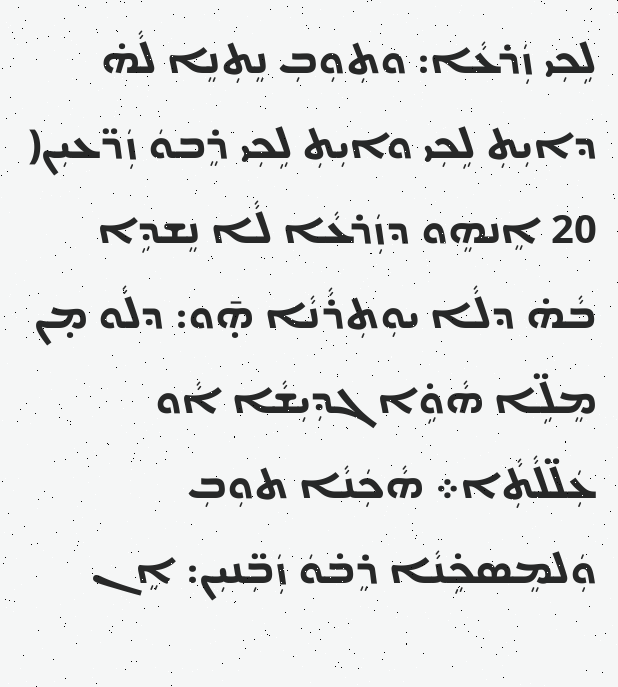ܠܹܟܼܝ ܙܲܪܥܵܐ: ܘܬܼܘܼܒܼ ܢܸܬܼܢܸܐ ܠܵܗ̇ ܕܐܝܼܬܼ ܠܹܟܼܝ ܘܐܝܼܬܼ ܠܹܟܼܝ ܪܸܒܘܿ ܙܲܖ̈ܥܝܼܢ( 20 ܐܸܢܗܸܘ ܕܙܲܪܥܵܐ ܠܵܐ ܢܸܫܕܹܐ ܒܵܗ̇ ܕܠܵܐ ܝܘܼܬܼܪܵܢܵܐ ܗ̣̄ܘ: ܕܠܵܘ ܡ̣ܢ ܡܸܠܹ̈ܐ ܗܵܘܹ̇ܐ ܓܕܼܝܼܫܵܐ ܐܵܘ ܥܲܠ̈ܠܵܬܼܵܐ܀ ܗܵܟܲܢܵܐ ܬܘܼܒܼ ܘܲܠܡܸܣܟܹ̇ܢܵܐ ܪܸܒ̇ܘܿ ܙܲܒܼ̈ܢܝܼܢ: ܐܸܢ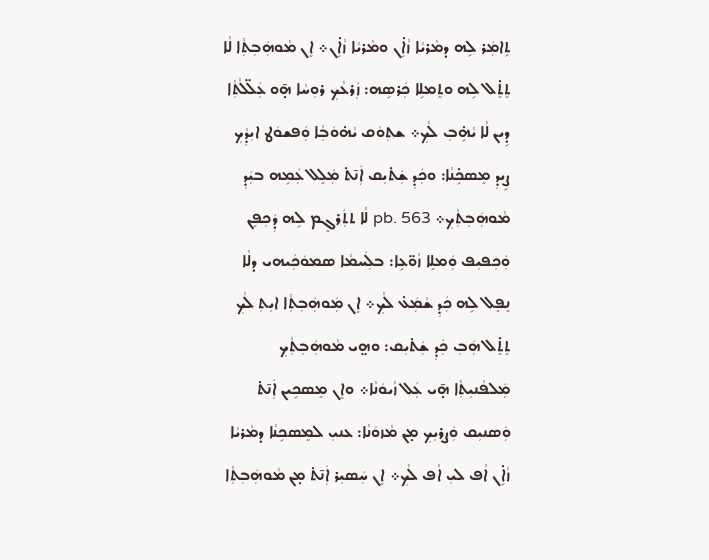ܬܹܐܡܲܪ ܠܹܗ ܕܡܵܪܝܵܐ ܙܵܐܹ̇ܢ ܘܡܵܪܝܵܐ ܙܵܐܹ̇ܢ܀ ܐܸܢ ܡܵܘܗܲܒܼܬܼܵܐ ܠܵܐ ܬܸܬܸ̇ܠ ܠܹܗ ܘܬܸܡܠܹܐ ܟܲܪܣܹܗ: ܙܲܪܥܵܟܼ ܪܘܼܚܵܐ ܗ̣̄ܘ ܥܲܠ̈ܠܵܬܼܵܐ ܕܹܝܢ ܠܵܐ ܝܵܗܹ̇ܒܼ ܠܵܟܼ܀ ܫܬܼܘܿܩ ܝܵܗ̇ܘܿܒܼܵܐ ܘܲܦܫܘܿܛ ܐܝܼܕܼܵܟܼ ܨܹܝܕܼ ܡܸܣܟܹ̇ܢܵܐ: ܘܟܲܕܼ ܫܲܬ̇ܝܼܩ ܐܲܢ̄ܬ̇ ܡܲܠܸܠ ܥܲܡܹܗ ܒܝܲܕܼ ܡܵܘܗܲܒܼܬܼܵܟܼ܀ pb. 563 ܠܵܐ ܬܬܲܪܓܸܡ ܠܹܗ ܕܲܟܼܦܸܢ ܘܲܟܼܦܝܼܦ ܘܲܡܠܸܐ ܙܵܘ̈ܥܹܐ: ܒܠܲܚܡܵܐ ܣܡܘܿܟܲܝܗܝ ܕܠܵܐ ܢܸܦܸܠ ܠܹܗ ܟܲܕܼ ܫܵܡܲܥ̇ ܠܵܟܼ܀ ܐܸܢ ܡܲܘܗܲܒܼܬܼܵܐ ܐܝܼܬܼ ܠܵܟܼ ܬܸܬܸ̇ܠ ܗܲܒܼ ܟܲܕܼ ܫܲܬ̇ܝܼܩ: ܘܗ̤ܝ ܡܵܘܗܲܒܼܬܼܵܟܼ ܡܲܠܦܵܢܝܼܬܼܵܐ ܗ̣̄ܝ ܥܲܠ ܙܵܝܘܿܢܵܐ܀ ܘܐܸܢ ܡܸܣܟܹܝܢ ܐܲܢ̄ܬ̇ ܘܲܣܢܝܼܩ ܘܲܨܪܝܼܟܼ ܡ̣ܢ ܡܵܙܘܿܢܵܐ: ܥܢܝܼ ܠܡܸܣܟܹܢܵܐ ܕܡܵܪܝܵܐ ܙܵܐܹ̇ܢ ܐܵܦ ܠܝܼ ܐܵܦ ܠܵܟܼ܀ ܐܸܢ ܚܲܣܝܼܪ ܐܲܢ̄ܬ̇ ܡ̣ܢ ܡܵܘܗܲܒܼܬܼܵܐ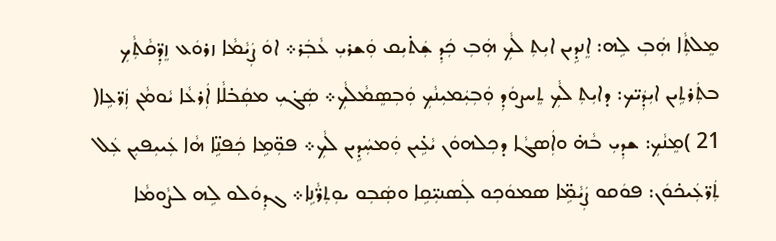ܡܸܠܬܼܵܐ ܗܲܒܼ ܠܹܗ: ܐܸܢܕܹܝܢ ܐܝܼܬܼ ܠܵܟܼ ܗܲܒܼ ܟܲܕܼ ܫܲܬ̇ܝܼܩ ܘܲܫܪܝܼ ܥܵܒܲܪ܀ ܐܘܿ ܨܲܝܵܡܵܐ ܙܪܘܿܥ ܙܸܕܼ̈ܩܵܬܼܵܟܼ ܒܬܲܪܬܹܝܢ ܐܝܼܕܲܝ̈ܟ: ܕܐܝܼܬܼ ܠܵܟܼ ܬܸܚܨܘܿܕܼ ܘܲܒܼܝܲܡܝܼܢܵܟܼ ܘܲܒܼܣܸܡܵܠܵܟܼ܀ ܣܲܓ̇ܝܼ ܡܩܲܒ̇ܠܵܐ ܐܲܪܥܵܐ ܝܵܘܡܵܢ ܙܲܖ̈ܥܹܐ( 21 )ܡܸܢܵܟܼ: ܫܕܼܝܼ ܒܵܗ̇ ܘܐܲܣܓܵܐ ܕܟܼܠܗܘܿܢ ܝܵܥܹ̇ܝܢ ܘܲܡܚܲܕܹܝܢ ܠܵܟܼ܀ ܦܘܼ̈ܡܹܐ ܟܲܦܢܹ̈ܐ ܗܵܐ ܥܲܝܝܼܦܝܼܢ ܥܲܠ ܬܲܖ̈ܥܲܝܟ̇ܘܿܢ: ܦܘܿܩܘ ܨܲܝܵܡܹ̈ܐ ܣܡܘܿܟܼܘ ܠܲܣܢܝܼ̈ܩܹܐ ܘܣܲܒܼܘ ܝܘܼܬܼܖ̈ܵܢܹܐ܀ ܓܕܼܘܿܠܘ ܠܹܗ ܠܨܵܘܡܵܐ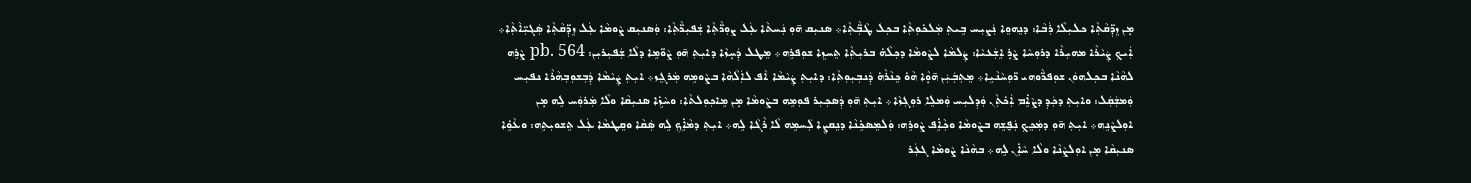ܡ̣ܢ ܙܸܕܼ̈ܩܵܬܼܵܐ ܟܠܝܼܠܵܐ ܪܲܒܵܐ: ܕܢܸܗܘܸܐ ܢܲܨܝܼܚ ܒܹܝܬܼ ܡܲܠܟ̇ܘܼܬܼܵܐ ܒܟܼܠ ܛܵܒܼ̈ܵܬܼܵܐ܀ ܣܢܝܼܩ ܗ̄ܘܼ ܢܲܚܬܵܐ ܥܲܠ ܨܘܼܖ̈ܵܬܼܵܐ ܫܲܦܝܼܖ̈ܵܬܼܵܐ: ܘܲܣܢܝܼܩ ܨܵܘܡܵܐ ܥܲܠ ܙܸܕܼ̈ܩܵܬܼܵܐ ܣܲܓܝܼ̈ܐܵܬܼܵܐ܀ ܐܲܝܟܼ ܨܲܝܵܪܵܐ ܡܗܝܼܪܵܐ ܕܪܘܼܚܵܐ ܨܵܪ̣ ܐܹܫܲܥܝܵܐ: ܨܲܠܡܵܐ ܠܨܵܘܡܵܐ ܕܟܼܠܵܗ̇ ܒܪܝܼܬܼܵܐ ܬܸܚܙܸܐ ܫܘܼܦܪܹܗ܀ ܡܸܛܠ ܕܲܚ̣ܙܵܐ ܕܐܝܼܬܼ ܗ̄ܘܼ ܨܵܘ̈ܡܹܐ ܕܠܵܐ ܫܲܦܝܼܪܝܼܢ: pb. 564 ܨܵܪܹܗ ܠܗܵܢܵܐ ܒܟܼܠܗܘܿܢ ܫܘܼܦܖ̈ܵܘܗܝ ܖ̈ܘܼܚܵܢܵܝܹܐ܀ ܡܸܬܼܒܲܝܲܢ ܗ̄ܘ̣ܵܐ ܗܵܘ̇ ܟܸܢܵܪܵܗ̇ ܕܲܢܒܼܝܼܘܼܬܼܵܐ: ܕܐܝܼܬܼ ܨܲܝܵܡܵܐ ܐܵܦ ܠܐܲܠܵܗܵܐ ܒܨܵܘܡܹܗ ܡܲܪܓܸܙ܀ ܐܝܼܬܼ ܨܲܝܵܡܵܐ ܕܲܒܼܫܘܼܒܼܗܵܪܵܐ ܢܦܝܼܚ ܘܲܡܫܲܩܲܠ: ܘܐܝܼܬܼ ܕܟܲܕܼ ܕܨܵܐܹ̇ܡ ܐܲܟ̇ܬܼܵܢ ܘܲܕܼܠܝܼܚ ܘܲܡܠܸܐ ܪܘܼܓܼܙܵܐ܀ ܐܝܼܬܼ ܗ̄ܘܼ ܕܲܣܟܼܝܼܪ ܦܘܼܡܹܗ ܒܨܵܘܡܵܐ ܡ̣ܢ ܡܹܐܟܼܘܼܠܬܵܐ: ܘܚܵܙܹ̇ܐ ܣܢܝܼܩܵܐ ܘܠܵܐ ܡܲܪܘܲܚ ܠܹܗ ܡ̣ܢ ܐܘܼܠܨܵܢܹܗ܀ ܐܝܼܬܼ ܗ̄ܘܼ ܕܡܲܟܸܟܼ ܢܲܦ̮ܫܹܗ ܒܨܵܘܡܵܐ ܘܟܼܵܐܹ̇ܦ ܨܵܘܪܹܗ: ܘܲܠܡܸܣܟܹ̇ܢܵܐ ܕܢܸܩܨܸܐ ܠܲܚܡܹܗ ܠܵܐ ܪܵܓܵܐ ܠܹܗ܀ ܐܝܼܬܼ ܕܡܵܐܹ̇ܟܼ ܠܹܗ ܣܲܩܵܐ ܘܩܸܛܡܵܐ ܥܲܠ ܬܸܫܘܝܼܬܹܗ: ܘܥܵܘܹ̇ܐ ܣܢܝܼܩܵܐ ܡ̣ܢ ܐܘܼܠܨܵܢܵܐ ܘܠܵܐ ܚܵܐܹ̇ܢ ܠܹܗ܀ ܒܗܵܢܵܐ ܨܵܘܡܵܐ ܓܥܲܪ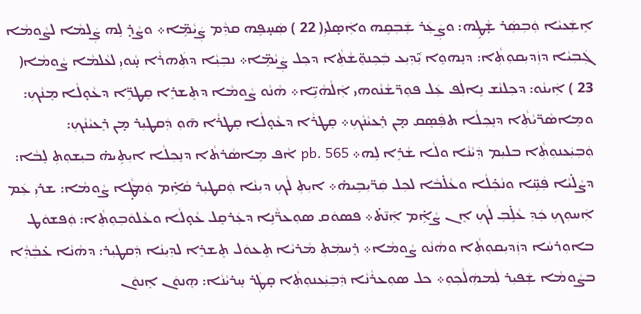ܐܹܫܲܥܝܵܐ ܘܲܒܼܣܲܪ ܫ̣ܵܛܹܗ: ܘܨܲܥܲܪ ܫܲܒܼܩܹܗ ܘܐܲܣ̣ܠܝܼ( 22 ) ܣܲܚ̣ܦܹܗ ܩܕܼܵܡ ܨܲܝܵܡܹ̈ܐ܀ ܘܨܵܪ̣ ܠܹܗ ܨܲܠܡܵܐ ܠܨܵܘܡܵܐ ܓܲܒܼܝܵܐ ܕܙܲܕܝܼܩܘܼܬܼܵܐ: ܕܢܸܗܘܸܐ ܝܑܼܕܼܝܼܥ ܒܲܟܼܢܘܼ̈ܫܵܬܼܵܐ ܕܟܼܠ ܨܲܝܵܡܹ̈ܐ܀ ܢܒܼܝܼܵܐ ܕܬܲܗܪܵܐ ܚ̣ܵܘܝܼ ܠܥܵܠܡܵܐ ܨܵܘܡܵܐ( 23 ) ܐܲܝܢܵܘ: ܕܟܼܠܢܵܫ ܢܹܐܠܲܦ ܥܲܠ ܦܘܼܖ̈ܫܵܢܵܘܗܝ ܐܲܠܵܗܵܝܹ̈ܐ܀ ܗܵܢܵܘ ܨܵܘܡܵܐ ܕܬܸܫܪܸܐ ܩܸܛܖܹ̈ܐ ܕܥܵܘ̣ܠܵܐ ܡܸܢܵܟܼ: ܘܡܹܐܣܵܖ̈ܝܵܬܼܵܐ ܕܢܸܟܼܠܵܐ ܬܦܲܣܸܩ ܡ̣ܢ ܪܸܥܝܵܢܵܟܼ܀ ܩܸܛܪܵܐ ܕܥܵܘ̣ܠܵܐ ܩܸܛܪܵܐ ܗ̄ܘܼ ܕܲܩܛܝܼܪ ܡ̣ܢ ܪܸܥܝܵܢܵܟܼ: ܘܲܒܼܝܲܥܢܘܼܬܼܵܐ ܒܠܝܼܡ ܕܲܝܵܢܵܐ ܘܠܵܐ ܫܵܪܹܐ ܠܹܗ܀ pb. 565 ܐܵܦ ܡܹܐܣܵܪܬܵܐ ܕܢܸܟܼܠܵܐ ܐܝܼܬܹܝܗ̇ ܒܝܼܫܘܼܬܼ ܠܸܒܵܐ: ܕܨܵܠ̇ܝܵܐ ܦܲܚܹ̈ܐ ܘܢܵܟܼ̇ܠܵܐ ܘܥܵܠ̇ܒܵܐ ܠܟܼܠ ܩܲܖ̈ܝܼܒܹܝܗ̇܀ ܐܝܼܬܼ ܠܵܟܼ ܕܝܼܢܵܐ ܘܲܩܛܝܼܪ ܩܵܐܹ̇ܡ ܘܲܡܛ̣ܵܐ ܨܵܘܡܵܐ: ܫܪܝܼ ܥܲܡ ܐܲܚܘܼܟܼ ܟܲܕܼ ܥܵܠܹ̇ܒܼ ܠܵܟܼ ܐܸܢ ܨܵܐܹ̇ܡ ܐܲܢ̄ܬ̇܀ ܦܣܘܿܩ ܣܘܼܥܖ̈ܵܢܹܐ ܕܥܲܪܩܸܠ ܥܵܘ̣ܠܵܐ ܘܥܵܠܘܿܒܼܘܼܬܼܵܐ: ܘܲܦܫܘܿܛ ܒܐܘܼܪܚܵܐ ܕܙܲܕܝܼܩܘܼܬܼܵܐ ܘܗܵܢܵܘ ܨܵܘܡܵܐ܀ ܪܸܚܡܲܬܼ ܡܵܪܝܵܐ ܬܸܥܘܿܠ ܬܸܫܪܸܐ ܠܕܼܝܼܢܵܐ ܕܲܩܛܝܼܪ: ܕܗܵܢܵܐ ܥ̇ܒܼܵܕܼܵܐ ܒܨܵܘܡܵܐ ܫܲܦܝܼܪ ܠܲܡܗܲܠܵܟܼܘܼ܀ ܟܠ ܣܘܼܥܪܵܢܵܐ ܕܲܒܼܝܲܥܢܘܼܬܼܵܐ ܩ̣ܛܲܪ ܚܸܪܝܵܢܵܐ: ܗܸܢܘܿܢ ܐܸܢܘܿܢ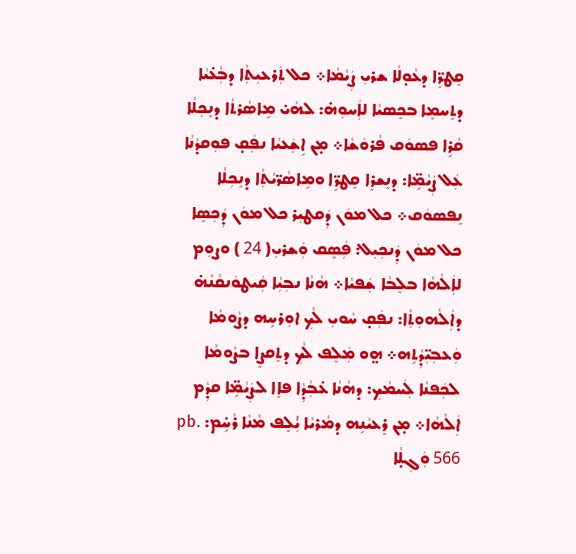ܩܸܛܖܹ̈ܐ ܕܥܵܘ̣ܠܵܐ ܫܪܝܼ ܨܲܝܵܡܵܐ܀ ܟܠ ܬܲܪܥܝܼܬܼܵܐ ܕܒܼܵܥ̇ܝܵܐ ܕܬܸܚܡܸܐ ܒܟܸܣܝܵܐ ܠܐܲܚܘܼܗ̇: ܠܗܵܝ̇ ܡܹܐܣܵܪܬܵܐ ܕܢܸܟܼܠܵܐ ܩܵܪܹܐ ܦܣܘܿܩ ܦܵܪܘܿܫܵܐ܀ ܡ̣ܢ ܐܹܫܲܥܝܵܐ ܢܦܲܩ̣ ܦܘܼܩܕܵܢܵܐ ܥܲܠ ܨܲܝܵܡܹ̈ܐ: ܕܢܸܫܪܸܐ ܩܸܛܖܹ̈ܐ ܘܡܹܐܣܵܖ̈ܝܵܬܼܵܐ ܕܢܸܟܼܠܵܐ ܢܸܦܣܘܿܩ܀ ܟܠ ܡܘܿܢ ܕܲܩܛܝܼܪ ܟܠ ܡܘܿܢ ܕܲܟܼܣܸܐ ܟܠ ܡܘܿܢ ܕܲܢܟܼܝܼܠ: ܦܲܣܸܩ ܘܲܫܪܝܼ( 24 ) ܘܨܘܼܡ ܠܐܲܠܵܗܵܐ ܒܠܸܒܵܐ ܫܲܦܝܵܐ܀ ܗܵܢܵܐ ܢܒܼܝܼܵܐ ܩܲܝܛܘܿܢܩܵܢܵܗ̇ ܕܐܲܠܵܗܘܼܬܼܵܐ: ܢܦܲܩ̣ ܚܵܘܝܼ ܠܵܟܼ ܐܘܼܪܚܹܗ ܕܨܵܘܡܵܐ ܘܲܥܒܼܝܼ̈ܕܼܵܬܹܗ܀ ܗ̤ܘ ܡܲܠܸܦ ܠܵܟܼ ܕܬܸܩܨܸܐ ܒܨܵܘܡܵܐ ܠܟܲܦܢܵܐ ܠܲܚܡܵܟܼ: ܕܗܵܢܵܐ ܥ̇ܒܼܵܕܼܵܐ ܦܐܸܐ ܠܨܲܝܵܡܹ̈ܐ ܩܕܼܵܡ ܐܲܠܵܗܵܐ܀ ܡ̣ܢ ܪܸܥܝܵܢܹܗ ܕܡܵܪܝܵܐ ܝܑܼܠܸܦ ܡܵܢܵܐ ܪܵܚܹ̇ܡ: pb. 566 ܘܲܓܼܠ̣ܵܐ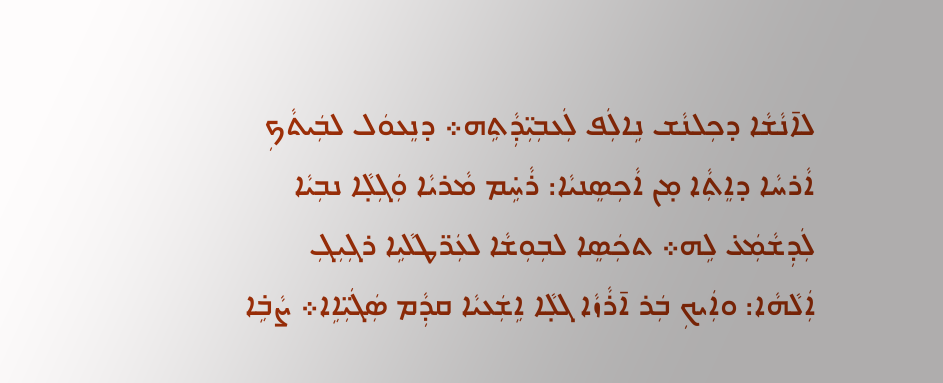ܠܐ̄ܢܵܫܵܐ ܕܟܼܠܢܵܫ ܢܹܐܠܲܦ ܠܲܥܒܼܝܼ̈ܕܼܵܬܹܗ܀ ܕܢܸܥܘܿܠ ܠܒܲܝܬܵܟܼ ܐܵܪܚܵܐ ܕܐܸܬܼܵܐ ܡ̣ܢ ܐܵܟܼܣܸܢܝܵܐ: ܪܵܚܹ̇ܡ ܡܵܪܝܵܐ ܘܲܓܼܠ̣ܵܐ ܢܒܼܝܵܐ ܠܲܕܼܫܵܡܲܥ̇ ܠܹܗ܀ ܬܟܲܣܸܐ ܠܒܼܘܼܫܵܐ ܠܥܲܖ̈ܛܠܵܝܹܐ ܪܓܼܝܼܓܼ ܐܲܠܵܗܵܐ: ܘܐܲܝܟܼ ܒܲܪ ܐ̄ܪܵܙܵܐ ܓܠ̣ܵܐ ܐܹܫܲܥܝܵܐ ܩܕܼܵܡ ܣܲܓܿܝܼ̈ܐܹܐ܀ ܨܵܒܹ̇ܐ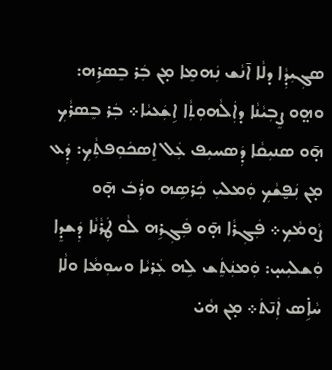ܣܓܼܝܼܕܼܵܐ ܕܠܵܐ ܐ̄ܢܵܫ ܢܲܗܡܸܐ ܡ̣ܢ ܒܲܪ ܒܸܣܪܹܗ: ܘܗ̤ܘ ܨܸܒܼܝܵܢܵܐ ܕܐܲܠܵܗܘܼܬܼܵܐ ܐܹܫܲܥܝܵܐ܀ ܒܲܪ ܒܸܣܪܵܟܼ ܗ̣̄ܘ ܣܢܝܼܩܵܐ ܕܲܣܚܝܼܦ ܥܲܠ ܐܸܣܟܿܘܼܦܬܼܵܟܼ: ܕܲܥ ܡ̣ܢ ܢܲܦ̮ܫܵܟܼ ܘܲܡܠܝܼ ܟܲܪܣܹܗ ܘܪܲܒܿ ܗ̣̄ܘ ܨܵܘܡܵܟܼ܀ ܦܲܓܼܪܵܐ ܗ̣̄ܘ ܦܲܓܼܪܹܗ ܠܵܘ ܛܲܪܵܢܵܐ ܕܲܫܕܸܐ ܘܲܫܠܝܼܚ̣: ܘܲܡܢܲܬܸܿܫ ܠܹܗ ܥܲܪܝܵܐ ܘܚܘܼܡܵܐ ܘܠܵܐ ܚܵܐܹ̇ܣ ܐܲܢ̄ܬܿ܀ ܡ̣ܢ ܗܵܝ̇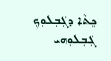ܟܸܬܵܐ ܕܓܲܒܼܠܘܼܟܼ ܓܲܒܼܠܘܼܗܝ